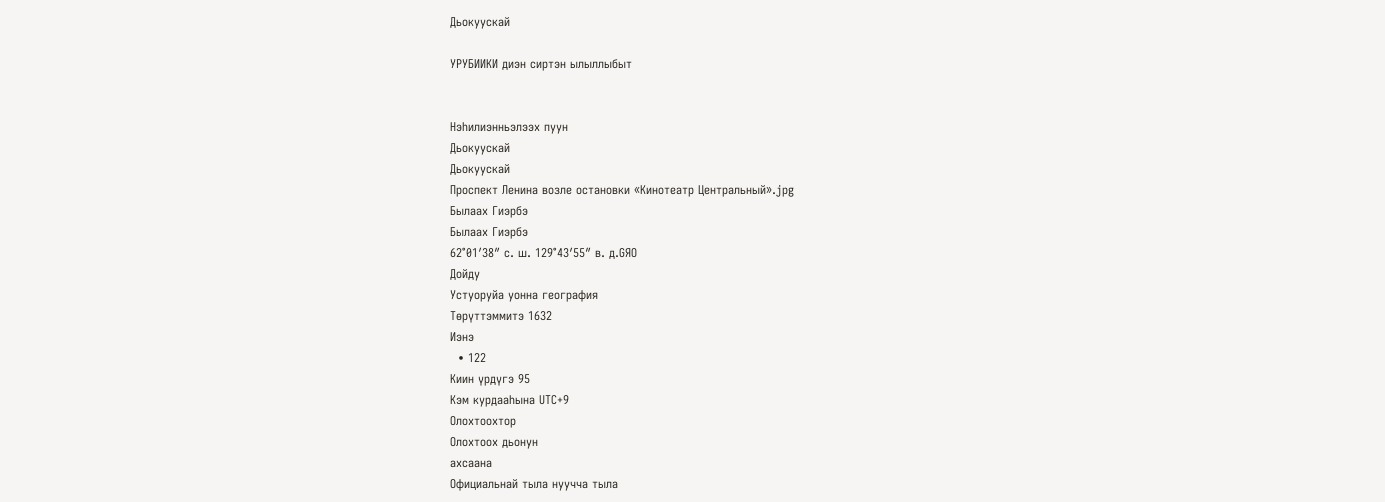Дьокуускай

УРУБИИКИ диэн сиртэн ылыллыбыт


Нэһилиэнньэлээх пуун
Дьокуускай
Дьокуускай
Проспект Ленина возле остановки «Кинотеатр Центральный».jpg
Былаах Гиэрбэ
Былаах Гиэрбэ
62°01′38″ с. ш. 129°43′55″ в. д.GЯO
Дойду
Устуоруйа уонна география
Төрүттэммитэ 1632
Иэнэ
  • 122
Киин үрдүгэ 95
Кэм курдааһына UTC+9
Олохтоохтор
Олохтоох дьонун
ахсаана
Официальнай тыла нуучча тыла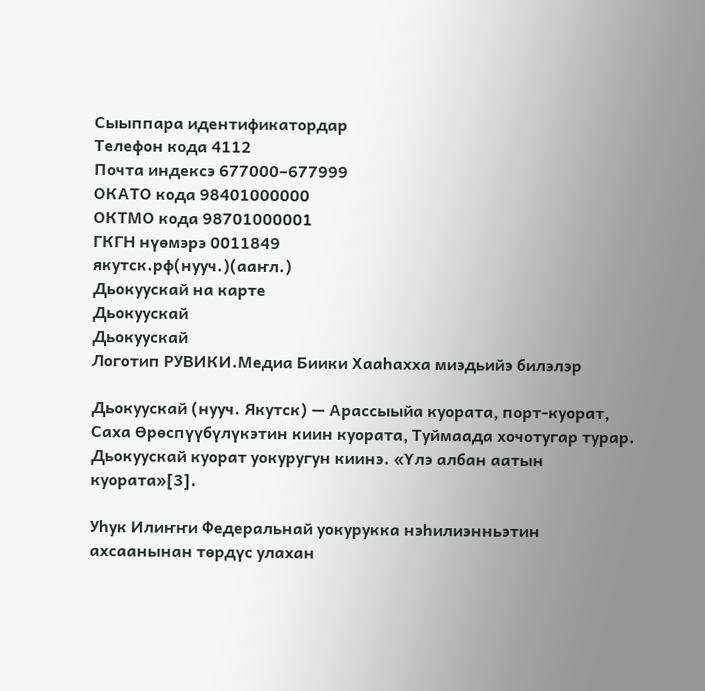Сыыппара идентификатордар
Телефон кода 4112
Почта индексэ 677000–677999
ОКАТО кода 98401000000
ОКТМО кода 98701000001
ГКГН нүөмэрэ 0011849
якутск.рф(нууч.)(ааҥл.)
Дьокуускай на карте
Дьокуускай
Дьокуускай
Логотип РУВИКИ.Медиа Биики Хааһахха миэдьийэ билэлэр

Дьокуускай (нууч. Якутск) — Арассыыйа куората, порт-куорат, Саха Өрөспүүбүлүкэтин киин куората, Туймаада хочотугар турар. Дьокуускай куорат уокуругун киинэ. «Үлэ албан аатын куората»[3].

Уһук Илиҥҥи Федеральнай уокурукка нэhилиэнньэтин ахсаанынан төрдүс улахан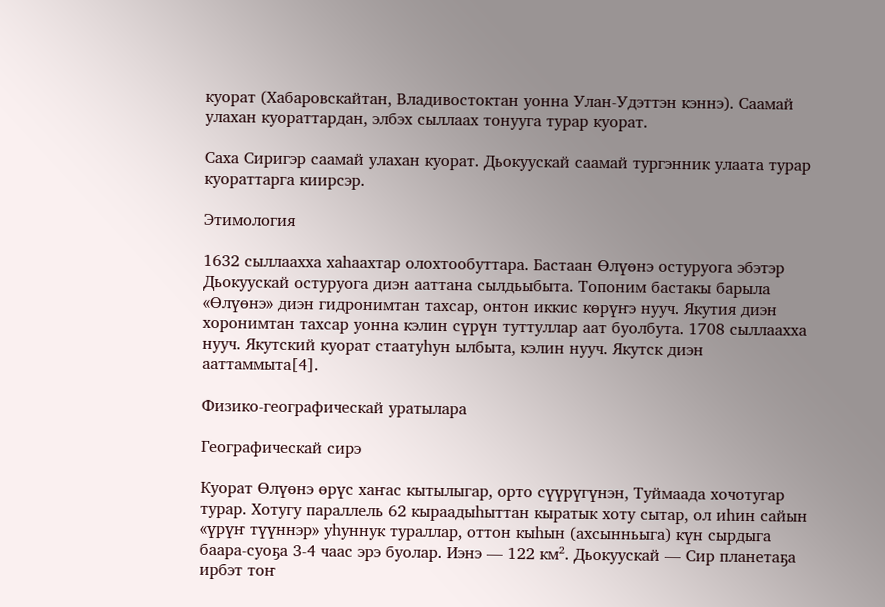куорат (Хабаровскайтан, Владивостоктан уонна Улан-Удэттэн кэннэ). Саамай улахан куораттардан, элбэх сыллаах тонууга турар куорат.

Саха Сиригэр саамай улахан куорат. Дьокуускай саамай тургэнник улаата турар куораттарга киирсэр.

Этимология

1632 сыллаахха хаһаахтар олохтообуттара. Бастаан Өлүөнэ остуруога эбэтэр Дьокуускай остуруога диэн ааттана сылдьыбыта. Топоним бастакы барыла «Өлүөнэ» диэн гидронимтан тахсар, онтон иккис көрүҥэ нууч. Якутия диэн хоронимтан тахсар уонна кэлин сүрүн туттуллар аат буолбута. 1708 сыллаахха нууч. Якутский куорат стаатуһун ылбыта, кэлин нууч. Якутск диэн ааттаммыта[4].

Физико-географическай уратылара

Географическай сирэ

Куорат Өлүөнэ өрүс хаҥас кытылыгар, орто сүүрүгүнэн, Туймаада хочотугар турар. Хотугу параллель 62 кыраадыһыттан кыратык хоту сытар, ол иһин сайын «үрүҥ түүннэр» уһуннук тураллар, оттон кыһын (ахсынньыга) күн сырдыга баара-суоҕа 3-4 чаас эрэ буолар. Иэнэ — 122 км². Дьокуускай — Сир планетаҕа ирбэт тоҥ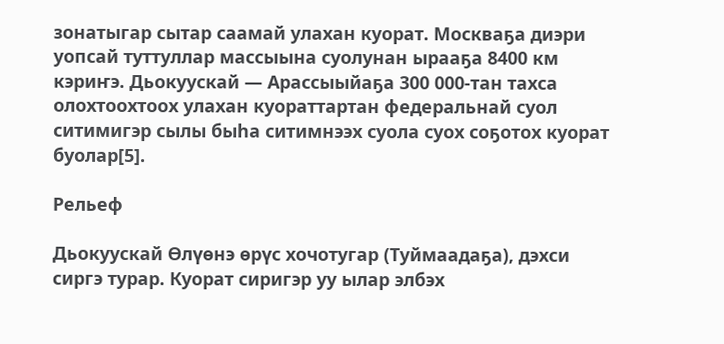зонатыгар сытар саамай улахан куорат. Москваҕа диэри уопсай туттуллар массыына суолунан ырааҕа 8400 км кэриҥэ. Дьокуускай — Арассыыйаҕа 300 000-тан тахса олохтоохтоох улахан куораттартан федеральнай суол ситимигэр сылы быһа ситимнээх суола суох соҕотох куорат буолар[5].

Рельеф

Дьокуускай Өлүөнэ өрүс хочотугар (Туймаадаҕа), дэхси сиргэ турар. Куорат сиригэр уу ылар элбэх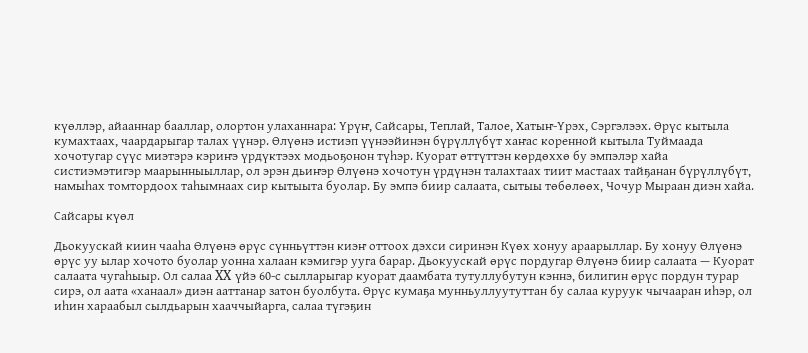күөллэр, айааннар бааллар, олортон улаханнара: Үрүҥ, Сайсары, Теплай, Талое, Хатыҥ-Үрэх, Сэргэлээх. Өрүс кытыла кумахтаах, чаардарыгар талах үүнэр. Өлүөнэ истиэп үүнээйинэн бүрүллүбүт хаҥас коренной кытыла Туймаада хочотугар сүүс миэтэрэ кэриҥэ үрдүктээх модьоҕонон түһэр. Куорат өттүттэн көрдөххө бу эмпэлэр хайа систиэмэтигэр маарынныыллар, ол эрэн дьиҥэр Өлүөнэ хочотун үрдүнэн талахтаах тиит мастаах тайҕанан бүрүллүбүт, намыһах томтордоох таһымнаах сир кытыыта буолар. Бу эмпэ биир салаата, сытыы төбөлөөх, Чочур Мыраан диэн хайа.

Сайсары күөл

Дьокуускай киин чааһа Өлүөнэ өрүс сүнньүттэн киэҥ оттоох дэхси сиринэн Күөх хонуу араарыллар. Бу хонуу Өлүөнэ өрүс уу ылар хочото буолар уонна халаан кэмигэр ууга барар. Дьокуускай өрүс пордугар Өлүөнэ биир салаата — Куорат салаата чугаһыыр. Ол салаа XX үйэ 60-с сылларыгар куорат даамбата тутуллубутун кэннэ, билигин өрүс пордун турар сирэ, ол аата «ханаал» диэн ааттанар затон буолбута. Өрүс кумаҕа мунньуллуутуттан бу салаа куруук чычааран иһэр, ол иһин хараабыл сылдьарын хааччыйарга, салаа түгэҕин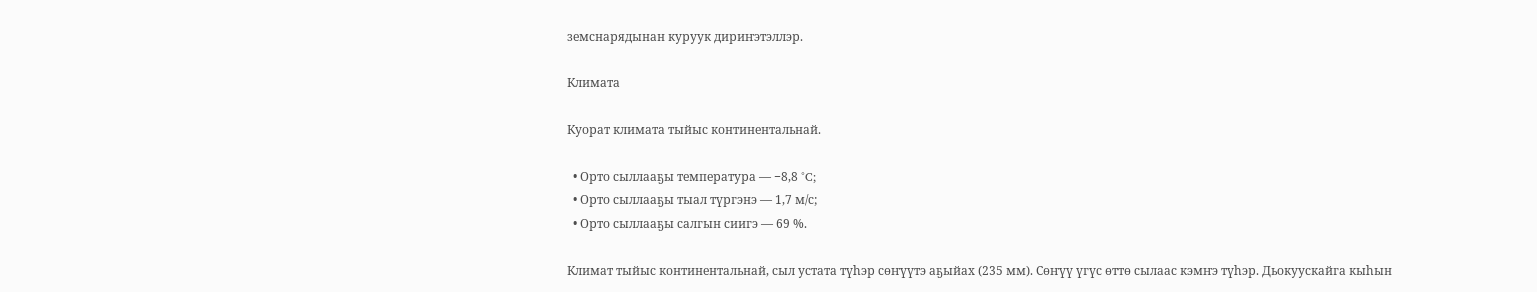земснарядынан куруук дириҥэтэллэр.

Климата

Куорат климата тыйыс континентальнай.

  • Орто сыллааҕы температура — −8,8 °C;
  • Орто сыллааҕы тыал түргэнэ — 1,7 м/с;
  • Орто сыллааҕы салгын сиигэ — 69 %.

Климат тыйыс континентальнай, сыл устата түһэр сөҥүүтэ аҕыйах (235 мм). Сөҥүү үгүс өттө сылаас кэмҥэ түһэр. Дьокуускайга кыһын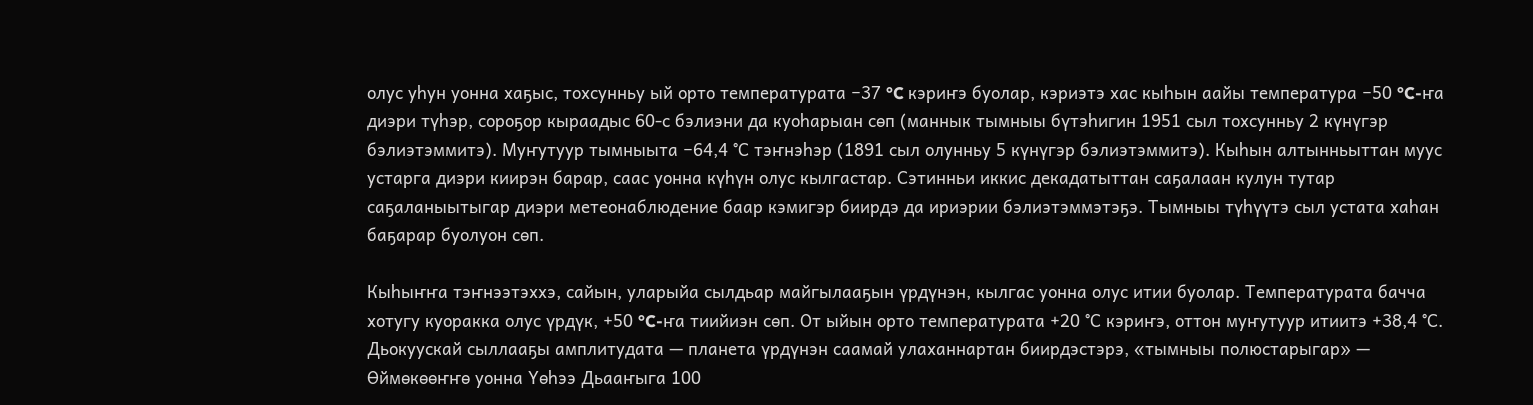олус уһун уонна хаҕыс, тохсунньу ый орто температурата −37 °C кэриҥэ буолар, кэриэтэ хас кыһын аайы температура −50 °C-ҥа диэри түһэр, сороҕор кыраадыс 60-с бэлиэни да куоһарыан сөп (маннык тымныы бүтэһигин 1951 сыл тохсунньу 2 күнүгэр бэлиэтэммитэ). Муҥутуур тымныыта −64,4 °С тэҥнэһэр (1891 сыл олунньу 5 күнүгэр бэлиэтэммитэ). Кыһын алтынньыттан муус устарга диэри киирэн барар, саас уонна күһүн олус кылгастар. Сэтинньи иккис декадатыттан саҕалаан кулун тутар саҕаланыытыгар диэри метеонаблюдение баар кэмигэр биирдэ да ириэрии бэлиэтэммэтэҕэ. Тымныы түһүүтэ сыл устата хаһан баҕарар буолуон сөп.

Кыһыҥҥа тэҥнээтэххэ, сайын, уларыйа сылдьар майгылааҕын үрдүнэн, кылгас уонна олус итии буолар. Температурата бачча хотугу куоракка олус үрдүк, +50 °C-ҥа тиийиэн сөп. От ыйын орто температурата +20 °С кэриҥэ, оттон муҥутуур итиитэ +38,4 °С. Дьокуускай сыллааҕы амплитудата — планета үрдүнэн саамай улаханнартан биирдэстэрэ, «тымныы полюстарыгар» — Өймөкөөҥҥө уонна Үөһээ Дьааҥыга 100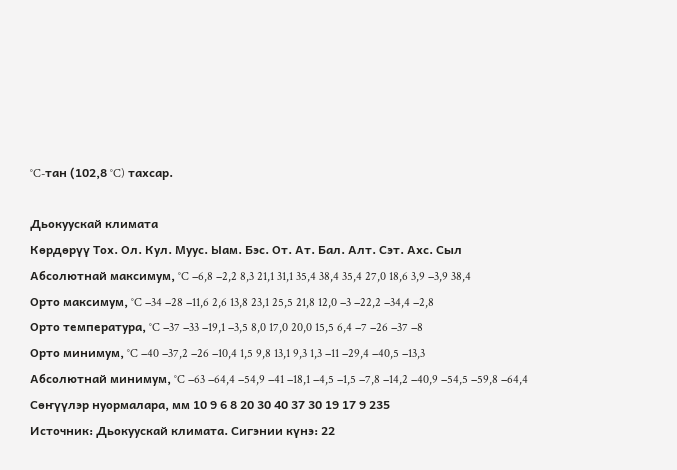°C-тан (102,8 °C) тахсар.

Дьокуускай климата
Көрдөрүү Тох. Ол. Кул. Муус. Ыам. Бэс. От. Ат. Бал. Алт. Сэт. Ахс. Сыл
Абсолютнай максимум, °C −6,8 −2,2 8,3 21,1 31,1 35,4 38,4 35,4 27,0 18,6 3,9 −3,9 38,4
Орто максимум, °C −34 −28 −11,6 2,6 13,8 23,1 25,5 21,8 12,0 −3 −22,2 −34,4 −2,8
Орто температура, °C −37 −33 −19,1 −3,5 8,0 17,0 20,0 15,5 6,4 −7 −26 −37 −8
Орто минимум, °C −40 −37,2 −26 −10,4 1,5 9,8 13,1 9,3 1,3 −11 −29,4 −40,5 −13,3
Абсолютнай минимум, °C −63 −64,4 −54,9 −41 −18,1 −4,5 −1,5 −7,8 −14,2 −40,9 −54,5 −59,8 −64,4
Сөҥүүлэр нуормалара, мм 10 9 6 8 20 30 40 37 30 19 17 9 235
Источник: Дьокуускай климата. Сигэнии күнэ: 22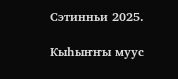Сэтинньи 2025.

Кыһыҥҥы муус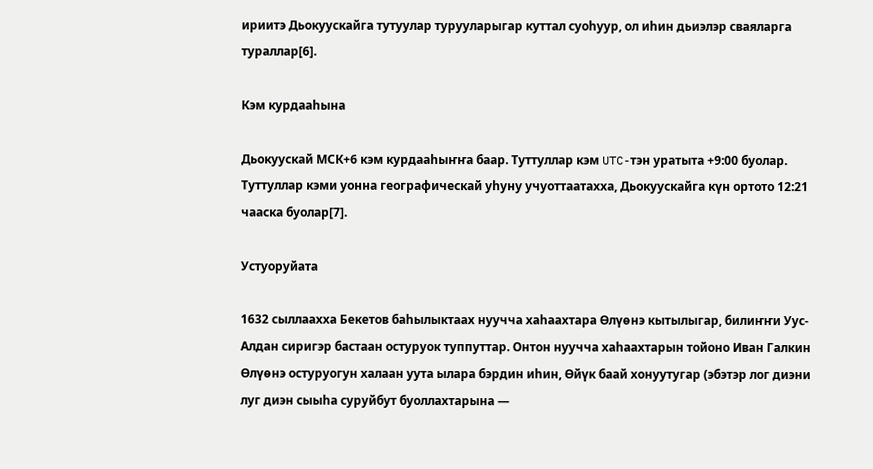ириитэ Дьокуускайга тутуулар турууларыгар куттал суоһуур, ол иһин дьиэлэр сваяларга тураллар[6].

Кэм курдааһына

Дьокуускай МСК+6 кэм курдааһыҥҥа баар. Туттуллар кэм UTC-тэн уратыта +9:00 буолар. Туттуллар кэми уонна географическай уһуну учуоттаатахха, Дьокуускайга күн ортото 12:21 чааска буолар[7].

Устуоруйата

1632 сыллаахха Бекетов баһылыктаах нуучча хаhаахтара Өлүөнэ кытылыгар, билиҥҥи Уус-Алдан сиригэр бастаан остуруок туппуттар. Онтон нуучча хаһаахтарын тойоно Иван Галкин Өлүөнэ остуруогун халаан уута ылара бэрдин иһин, Өйүк баай хонуутугар (эбэтэр лог диэни луг диэн сыыһа суруйбут буоллахтарына —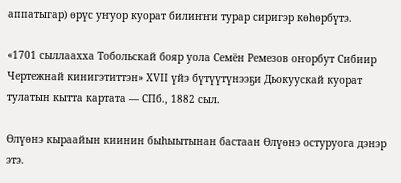аппатыгар) өрүс уҥуор куорат билиҥҥи турар сиригэр көһөрбүтэ.

«1701 сыллаахха Тобольскай бояр уола Семён Ремезов оҥорбут Сибиир Чертежнай кинигэтиттэн» XVII үйэ бүтүүтүнээҕи Дьокуускай куорат тулатын кытта картата — СПб., 1882 сыл.

Өлүөнэ кыраайын киинин быһыытынан бастаан Өлүөнэ остуруога дэнэр этэ.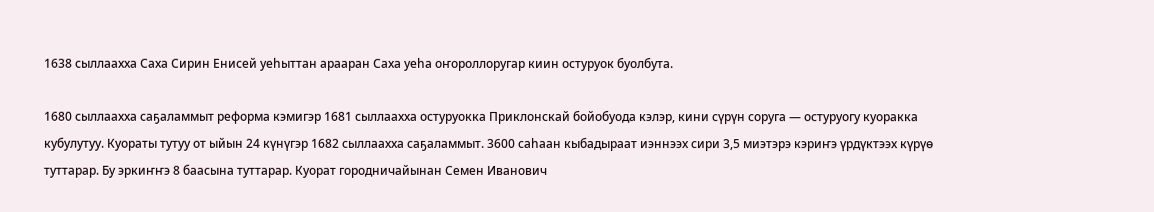1638 сыллаахха Саха Сирин Енисей уеһыттан арааран Саха уеһа оҥороллоругар киин остуруок буолбута.

1680 сыллаахха саҕаламмыт реформа кэмигэр 1681 сыллаахха остуруокка Приклонскай бойобуода кэлэр, кини сүрүн соруга — остуруогу куоракка кубулутуу. Куораты тутуу от ыйын 24 күнүгэр 1682 сыллаахха саҕаламмыт. 3600 саһаан кыбадыраат иэннээх сири 3,5 миэтэрэ кэриҥэ үрдүктээх күрүө туттарар. Бу эркиҥҥэ 8 баасына туттарар. Куорат городничайынан Семен Иванович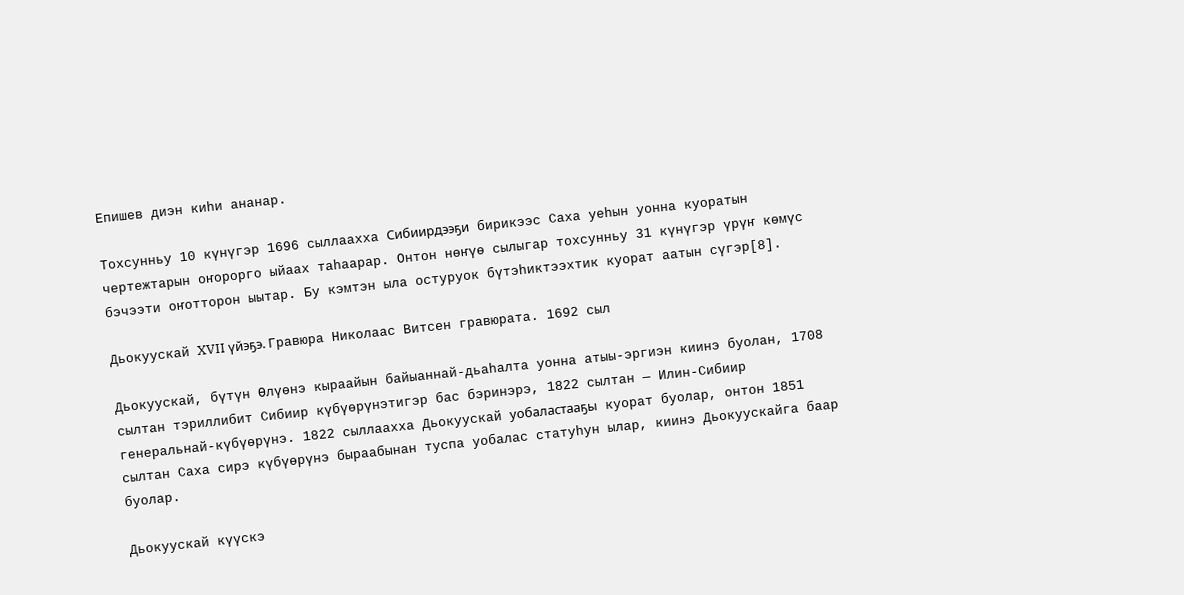Епишев диэн киһи ананар.

Тохсунньу 10 күнүгэр 1696 сыллаахха Сибиирдээҕи бирикээс Саха уеһын уонна куоратын чертежтарын оҥорорго ыйаах таһаарар. Онтон нөҥүө сылыгар тохсунньу 31 күнүгэр үрүҥ көмүс бэчээти оҥотторон ыытар. Бу кэмтэн ыла остуруок бүтэһиктээхтик куорат аатын сүгэр[8].

Дьокуускай XVII үйэҕэ. Гравюра Николаас Витсен гравюрата. 1692 сыл

Дьокуускай, бүтүн Өлүөнэ кыраайын байыаннай-дьаһалта уонна атыы-эргиэн киинэ буолан, 1708 сылтан тэриллибит Сибиир күбүөрүнэтигэр бас бэринэрэ, 1822 сылтан — Илин-Сибиир генеральнай-күбүөрүнэ. 1822 сыллаахха Дьокуускай уобаластааҕы куорат буолар, онтон 1851 сылтан Саха сирэ күбүөрүнэ быраабынан туспа уобалас статуһун ылар, киинэ Дьокуускайга баар буолар.

Дьокуускай күүскэ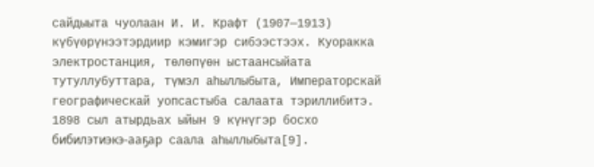сайдыыта чуолаан И. И. Крафт (1907—1913) күбүөрүнээтэрдиир кэмигэр сибээстээх. Куоракка электростанция, төлөпүөн ыстаансыйата тутуллубуттара, түмэл аһыллыбыта, Императорскай географическай уопсастыба салаата тэриллибитэ. 1898 сыл атырдьах ыйын 9 күнүгэр босхо бибилэтиэкэ-ааҕар саала аһыллыбыта[9].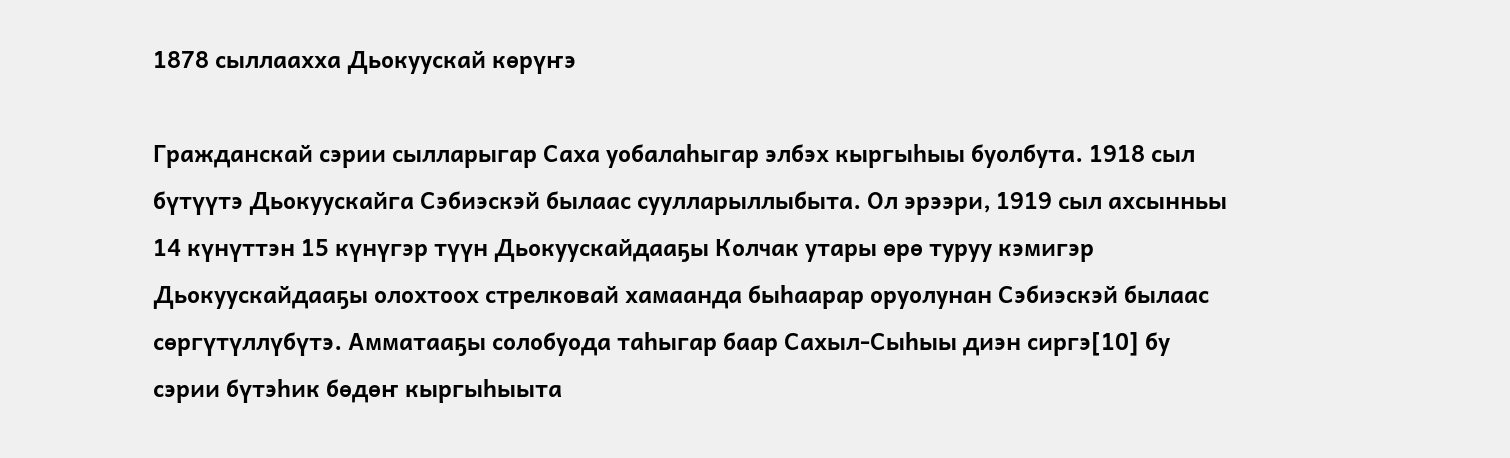1878 сыллаахха Дьокуускай көрүҥэ

Гражданскай сэрии сылларыгар Саха уобалаһыгар элбэх кыргыһыы буолбута. 1918 сыл бүтүүтэ Дьокуускайга Сэбиэскэй былаас суулларыллыбыта. Ол эрээри, 1919 сыл ахсынньы 14 күнүттэн 15 күнүгэр түүн Дьокуускайдааҕы Колчак утары өрө туруу кэмигэр Дьокуускайдааҕы олохтоох стрелковай хамаанда быһаарар оруолунан Сэбиэскэй былаас сөргүтүллүбүтэ. Амматааҕы солобуода таһыгар баар Сахыл-Сыһыы диэн сиргэ[10] бу сэрии бүтэһик бөдөҥ кыргыһыыта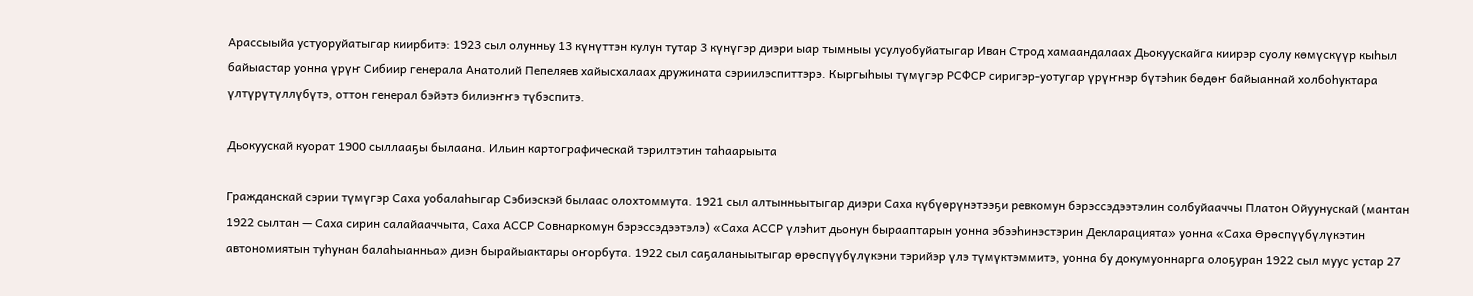Арассыыйа устуоруйатыгар киирбитэ: 1923 сыл олунньу 13 күнүттэн кулун тутар 3 күнүгэр диэри ыар тымныы усулуобуйатыгар Иван Строд хамаандалаах Дьокуускайга киирэр суолу көмүскүүр кыһыл байыастар уонна үрүҥ Сибиир генерала Анатолий Пепеляев хайысхалаах дружината сэриилэспиттэрэ. Кыргыһыы түмүгэр РСФСР сиригэр-уотугар үрүҥнэр бүтэһик бөдөҥ байыаннай холбоһуктара үлтүрүтүллүбүтэ, оттон генерал бэйэтэ билиэҥҥэ түбэспитэ.

Дьокуускай куорат 1900 сыллааҕы былаана. Ильин картографическай тэрилтэтин таһаарыыта

Гражданскай сэрии түмүгэр Саха уобалаһыгар Сэбиэскэй былаас олохтоммута. 1921 сыл алтынньытыгар диэри Саха күбүөрүнэтээҕи ревкомун бэрэссэдээтэлин солбуйааччы Платон Ойуунускай (мантан 1922 сылтан — Саха сирин салайааччыта, Саха АССР Совнаркомун бэрэссэдээтэлэ) «Саха АССР үлэһит дьонун бырааптарын уонна эбээһинэстэрин Декларацията» уонна «Саха Өрөспүүбүлүкэтин автономиятын туһунан балаһыанньа» диэн бырайыактары оҥорбута. 1922 сыл саҕаланыытыгар өрөспүүбүлүкэни тэрийэр үлэ түмүктэммитэ, уонна бу докумуоннарга олоҕуран 1922 сыл муус устар 27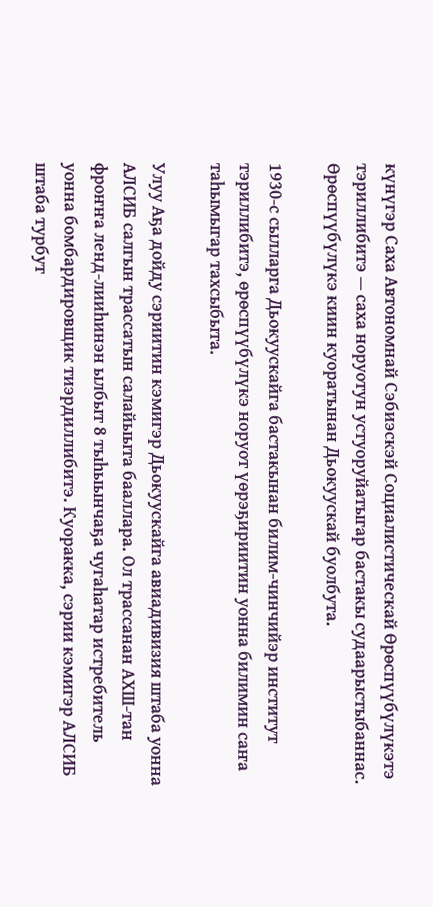күнүгэр Саха Автономнай Сэбиэскэй Социалистическай Өрөспүүбүлүкэтэ тэриллибитэ — саха норуотун устуоруйатыгар бастакы судаарыстыбаннас. Өрөспүүбүлүкэ киин куоратынан Дьокуускай буолбута.

1930-с сылларга Дьокуускайга бастакынан билим-чинчийэр институт тэриллибитэ, өрөспүүбүлүкэ норуот үөрэҕириитин уонна билимин саҥа таһымыгар тахсыбыта.

Улуу Аҕа дойду сэриитин кэмигэр Дьокуускайга авиадивизия штаба уонна АЛСИБ салгын трассатын салайыыта бааллара. Ол трассанан АХШ-тан фроҥҥа ленд-лииһинэн ылбыт 8 тыһыынчаҕа чугаһатар истребитель уонна бомбардировщик тиэрдиллибитэ. Куоракка, сэрии кэмигэр АЛСИБ штаба турбут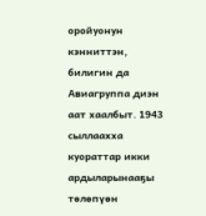оройуонун кэнниттэн, билигин да Авиагруппа диэн аат хаалбыт. 1943 сыллаахха куораттар икки ардыларынааҕы төлөпүөн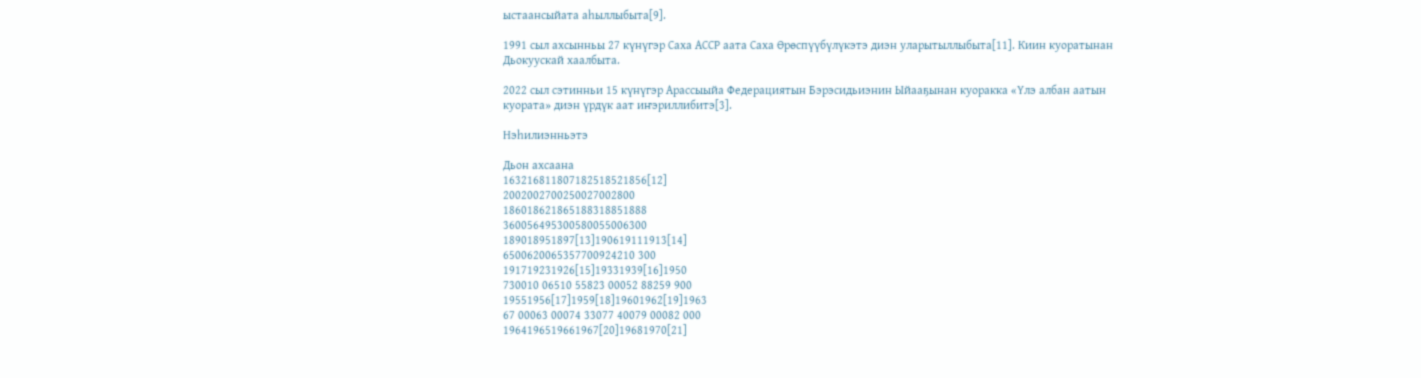ыстаансыйата аһыллыбыта[9].

1991 сыл ахсынньы 27 күнүгэр Саха АССР аата Саха Өрөспүүбүлүкэтэ диэн уларытыллыбыта[11]. Киин куоратынан Дьокуускай хаалбыта.

2022 сыл сэтинньи 15 күнүгэр Арассыыйа Федерациятын Бэрэсидьиэнин Ыйааҕынан куоракка «Үлэ албан аатын куората» диэн үрдүк аат иҥэриллибитэ[3].

Нэһилиэнньэтэ

Дьон ахсаана
163216811807182518521856[12]
2002002700250027002800
186018621865188318851888
360056495300580055006300
189018951897[13]190619111913[14]
6500620065357700924210 300
191719231926[15]19331939[16]1950
730010 06510 55823 00052 88259 900
19551956[17]1959[18]19601962[19]1963
67 00063 00074 33077 40079 00082 000
1964196519661967[20]19681970[21]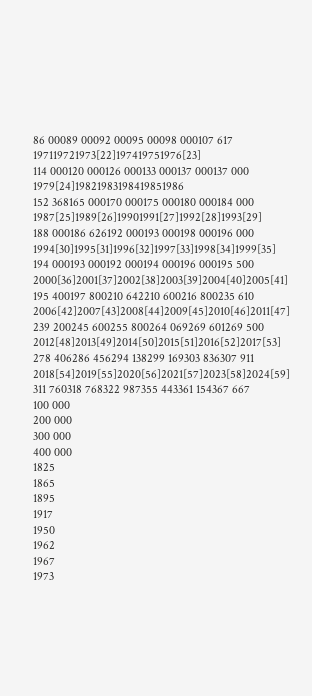86 00089 00092 00095 00098 000107 617
197119721973[22]197419751976[23]
114 000120 000126 000133 000137 000137 000
1979[24]19821983198419851986
152 368165 000170 000175 000180 000184 000
1987[25]1989[26]19901991[27]1992[28]1993[29]
188 000186 626192 000193 000198 000196 000
1994[30]1995[31]1996[32]1997[33]1998[34]1999[35]
194 000193 000192 000194 000196 000195 500
2000[36]2001[37]2002[38]2003[39]2004[40]2005[41]
195 400197 800210 642210 600216 800235 610
2006[42]2007[43]2008[44]2009[45]2010[46]2011[47]
239 200245 600255 800264 069269 601269 500
2012[48]2013[49]2014[50]2015[51]2016[52]2017[53]
278 406286 456294 138299 169303 836307 911
2018[54]2019[55]2020[56]2021[57]2023[58]2024[59]
311 760318 768322 987355 443361 154367 667
100 000
200 000
300 000
400 000
1825
1865
1895
1917
1950
1962
1967
1973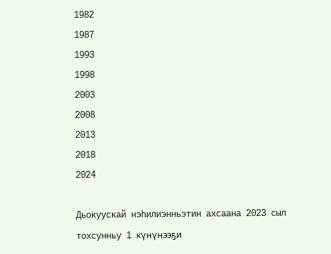1982
1987
1993
1998
2003
2008
2013
2018
2024

Дьокуускай нэһилиэнньэтин ахсаана 2023 сыл тохсунньу 1 күнүнээҕи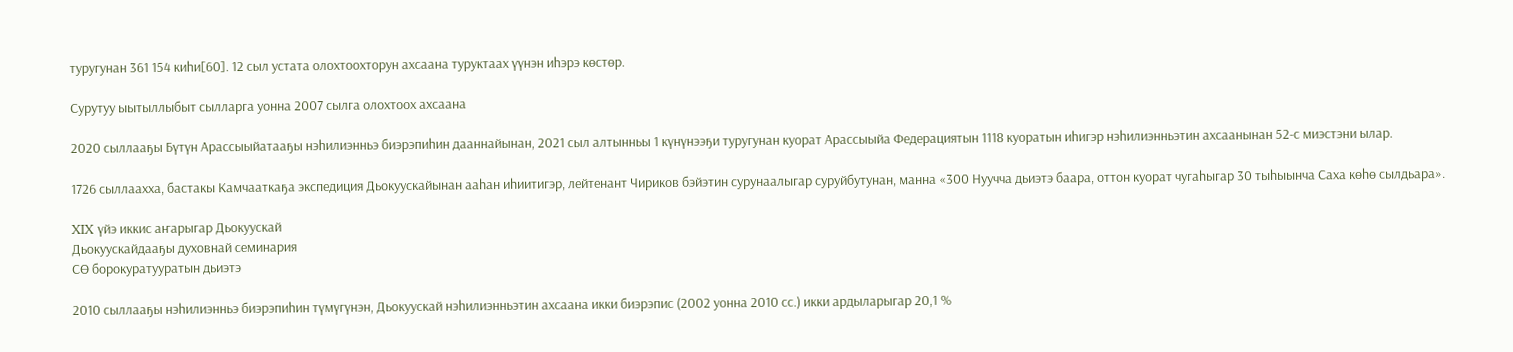туругунан 361 154 киһи[60]. 12 сыл устата олохтоохторун ахсаана туруктаах үүнэн иһэрэ көстөр.

Сурутуу ыытыллыбыт сылларга уонна 2007 сылга олохтоох ахсаана

2020 сыллааҕы Бүтүн Арассыыйатааҕы нэһилиэнньэ биэрэпиһин дааннайынан, 2021 сыл алтынньы 1 күнүнээҕи туругунан куорат Арассыыйа Федерациятын 1118 куоратын иһигэр нэһилиэнньэтин ахсаанынан 52-с миэстэни ылар.

1726 сыллаахха, бастакы Камчааткаҕа экспедиция Дьокуускайынан ааһан иһиитигэр, лейтенант Чириков бэйэтин сурунаалыгар суруйбутунан, манна «300 Нуучча дьиэтэ баара, оттон куорат чугаһыгар 30 тыһыынча Саха көһө сылдьара».

XIX үйэ иккис аҥарыгар Дьокуускай
Дьокуускайдааҕы духовнай семинария
СӨ борокуратууратын дьиэтэ

2010 сыллааҕы нэһилиэнньэ биэрэпиһин түмүгүнэн, Дьокуускай нэһилиэнньэтин ахсаана икки биэрэпис (2002 уонна 2010 сс.) икки ардыларыгар 20,1 %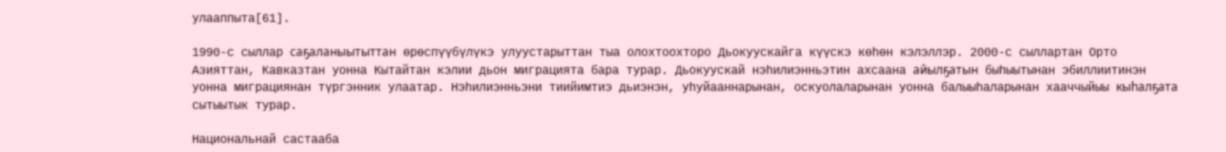улааппыта[61].

1990-с сыллар саҕаланыытыттан өрөспүүбүлүкэ улуустарыттан тыа олохтоохторо Дьокуускайга күүскэ көһөн кэлэллэр. 2000-с сыллартан Орто Азияттан, Кавказтан уонна Кытайтан кэлии дьон миграцията бара турар. Дьокуускай нэһилиэнньэтин ахсаана айылҕатын быһыытынан эбиллиитинэн уонна миграциянан түргэнник улаатар. Нэһилиэнньэни тиийимтиэ дьиэнэн, уһуйааннарынан, оскуолаларынан уонна балыыһаларынан хааччыйыы кыһалҕата сытыытык турар.

Национальнай састааба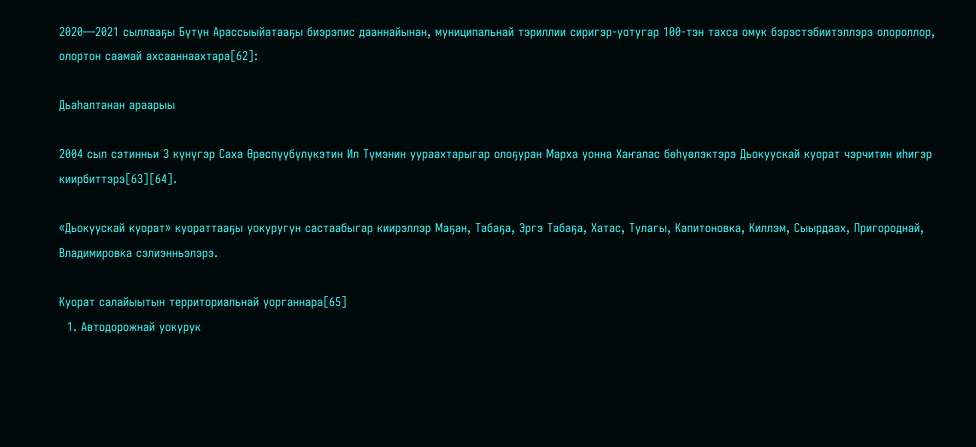2020—2021 сыллааҕы Бүтүн Арассыыйатааҕы биэрэпис дааннайынан, муниципальнай тэриллии сиригэр-уотугар 100-тэн тахса омук бэрэстэбиитэллэрэ олороллор, олортон саамай ахсааннаахтара[62]:

Дьаһалтанан араарыы

2004 сыл сэтинньи 3 күнүгэр Саха Өрөспүүбүлүкэтин Ил Түмэнин уураахтарыгар олоҕуран Марха уонна Хаҥалас бөһүөлэктэрэ Дьокуускай куорат чэрчитин иһигэр киирбиттэрэ[63][64].

«Дьокуускай куорат» куораттааҕы уокуругун састаабыгар киирэллэр Маҕан, Табаҕа, Эргэ Табаҕа, Хатас, Тулагы, Капитоновка, Киллэм, Сыырдаах, Пригороднай, Владимировка сэлиэнньэлэрэ.

Куорат салайыытын территориальнай уорганнара[65]
  1. Автодорожнай уокурук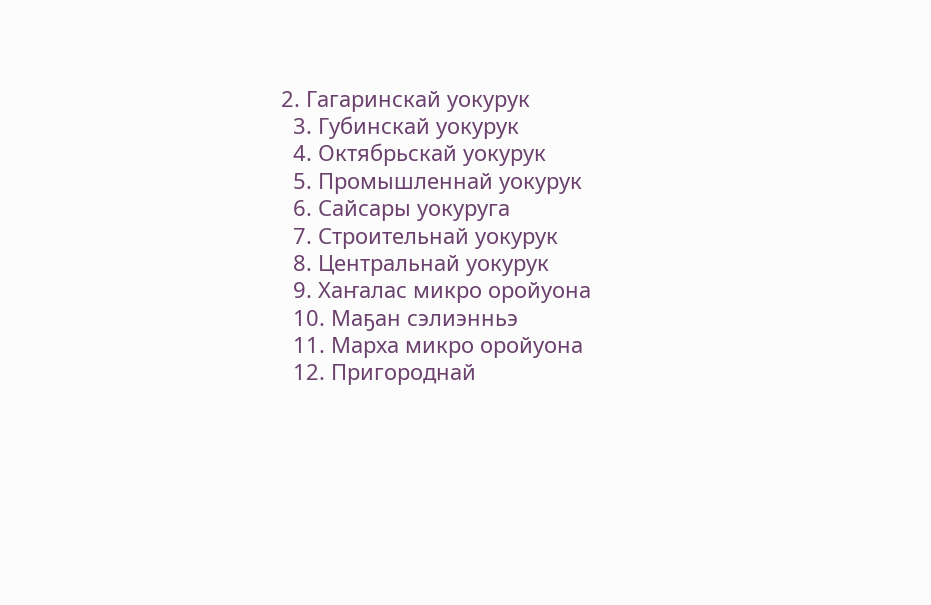2. Гагаринскай уокурук
  3. Губинскай уокурук
  4. Октябрьскай уокурук
  5. Промышленнай уокурук
  6. Сайсары уокуруга
  7. Строительнай уокурук
  8. Центральнай уокурук
  9. Хаҥалас микро оройуона
  10. Маҕан сэлиэнньэ
  11. Марха микро оройуона
  12. Пригороднай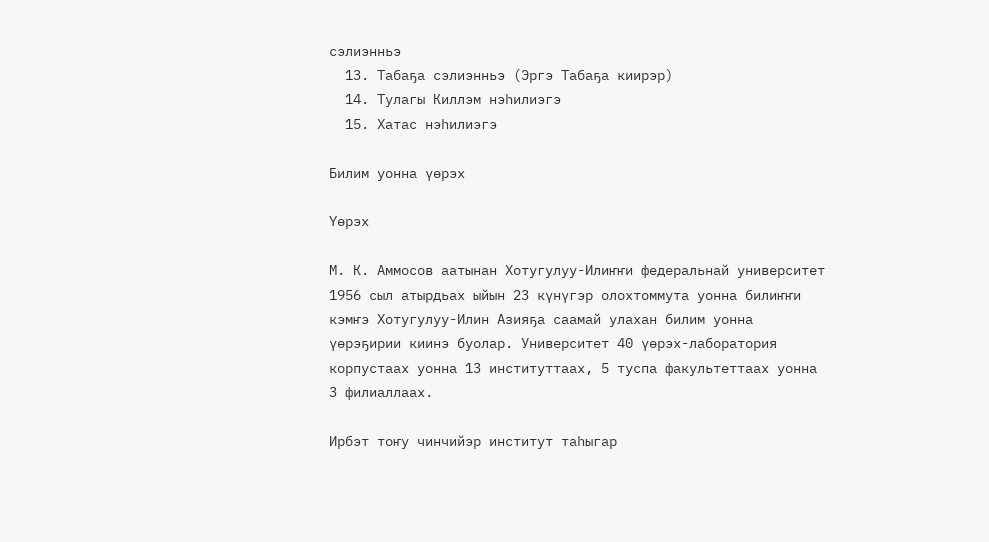сэлиэнньэ
  13. Табаҕа сэлиэнньэ (Эргэ Табаҕа киирэр)
  14. Тулагы Киллэм нэһилиэгэ
  15. Хатас нэһилиэгэ

Билим уонна үөрэх

Үөрэх

М. К. Аммосов аатынан Хотугулуу-Илиҥҥи федеральнай университет 1956 сыл атырдьах ыйын 23 күнүгэр олохтоммута уонна билиҥҥи кэмҥэ Хотугулуу-Илин Азияҕа саамай улахан билим уонна үөрэҕирии киинэ буолар. Университет 40 үөрэх-лаборатория корпустаах уонна 13 институттаах, 5 туспа факультеттаах уонна 3 филиаллаах.

Ирбэт тоҥу чинчийэр институт таһыгар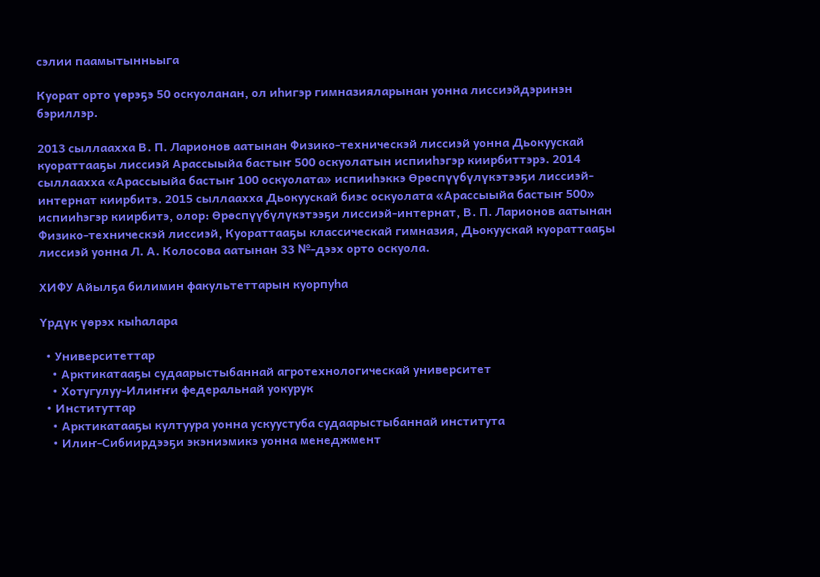сэлии паамытынньыга

Куорат орто үөрэҕэ 50 оскуоланан, ол иһигэр гимназияларынан уонна лиссиэйдэринэн бэриллэр.

2013 сыллаахха В. П. Ларионов аатынан Физико-техническэй лиссиэй уонна Дьокуускай куораттааҕы лиссиэй Арассыыйа бастыҥ 500 оскуолатын испииһэгэр киирбиттэрэ. 2014 сыллаахха «Арассыыйа бастыҥ 100 оскуолата» испииһэккэ Өрөспүүбүлүкэтээҕи лиссиэй-интернат киирбитэ. 2015 сыллаахха Дьокуускай биэс оскуолата «Арассыыйа бастыҥ 500» испииһэгэр киирбитэ, олор: Өрөспүүбүлүкэтээҕи лиссиэй-интернат, В. П. Ларионов аатынан Физико-техническэй лиссиэй, Куораттааҕы классическай гимназия, Дьокуускай куораттааҕы лиссиэй уонна Л. А. Колосова аатынан 33 №-дээх орто оскуола.

ХИФУ Айылҕа билимин факультеттарын куорпуһа

Үрдүк үөрэх кыһалара

  • Университеттар
    • Арктикатааҕы судаарыстыбаннай агротехнологическай университет
    • Хотугулуу-Илиҥҥи федеральнай уокурук
  • Институттар
    • Арктикатааҕы култуура уонна ускуустуба судаарыстыбаннай института
    • Илиҥ-Сибиирдээҕи экэниэмикэ уонна менеджмент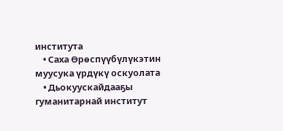института
    • Саха Өрөспүүбүлүкэтин муусука үрдүкү оскуолата
    • Дьокуускайдааҕы гуманитарнай институт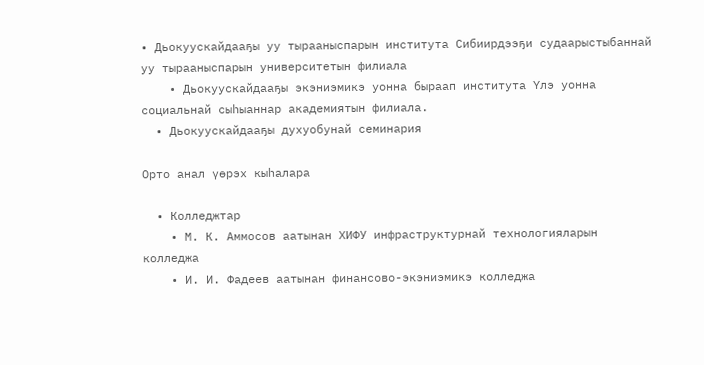• Дьокуускайдааҕы уу тырааныспарын института Сибиирдээҕи судаарыстыбаннай уу тырааныспарын университетын филиала
    • Дьокуускайдааҕы экэниэмикэ уонна быраап института Үлэ уонна социальнай сыһыаннар академиятын филиала.
  • Дьокуускайдааҕы духуобунай семинария

Орто анал үөрэх кыһалара

  • Колледжтар
    • М. К. Аммосов аатынан ХИФУ инфраструктурнай технологияларын колледжа
    • И. И. Фадеев аатынан финансово-экэниэмикэ колледжа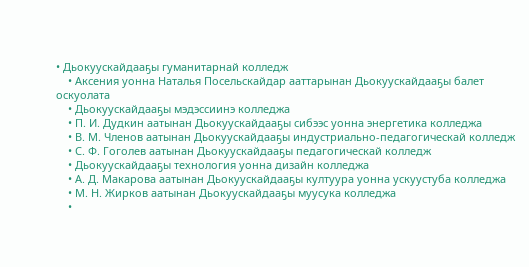• Дьокуускайдааҕы гуманитарнай колледж
    • Аксения уонна Наталья Посельскайдар ааттарынан Дьокуускайдааҕы балет оскуолата
    • Дьокуускайдааҕы мэдэссиинэ колледжа
    • П. И. Дудкин аатынан Дьокуускайдааҕы сибээс уонна энергетика колледжа
    • В. М. Членов аатынан Дьокуускайдааҕы индустриально-педагогическай колледж
    • С. Ф. Гоголев аатынан Дьокуускайдааҕы педагогическай колледж
    • Дьокуускайдааҕы технология уонна дизайн колледжа
    • А. Д. Макарова аатынан Дьокуускайдааҕы култуура уонна ускуустуба колледжа
    • М. Н. Жирков аатынан Дьокуускайдааҕы муусука колледжа
    •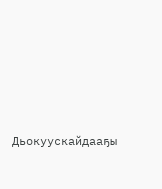Дьокуускайдааҕы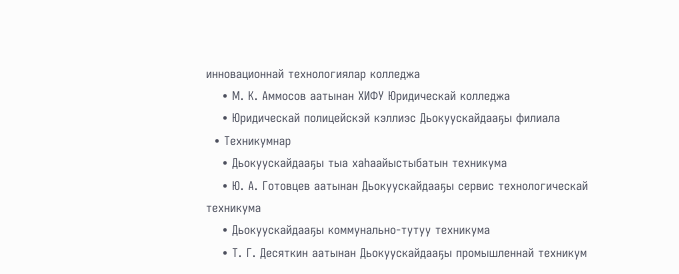инновационнай технологиялар колледжа
    • М. К. Аммосов аатынан ХИФУ Юридическай колледжа
    • Юридическай полицейскэй кэллиэс Дьокуускайдааҕы филиала
  • Техникумнар
    • Дьокуускайдааҕы тыа хаһаайыстыбатын техникума
    • Ю. А. Готовцев аатынан Дьокуускайдааҕы сервис технологическай техникума
    • Дьокуускайдааҕы коммунально-тутуу техникума
    • Т. Г. Десяткин аатынан Дьокуускайдааҕы промышленнай техникум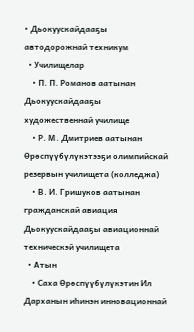• Дьокуускайдааҕы автодорожнай техникум
  • Училищелар
    • П. П. Романов аатынан Дьокуускайдааҕы художественнай училище
    • Р. М. Дмитриев аатынан Өрөспүүбүлүкэтээҕи олимпийскай резервын училищета (колледжа)
    • В. И. Гришуков аатынан гражданскай авиация Дьокуускайдааҕы авиационнай техническэй училищета
  • Атын
    • Саха Өрөспүүбүлүкэтин Ил Дарханын иһинэн инновационнай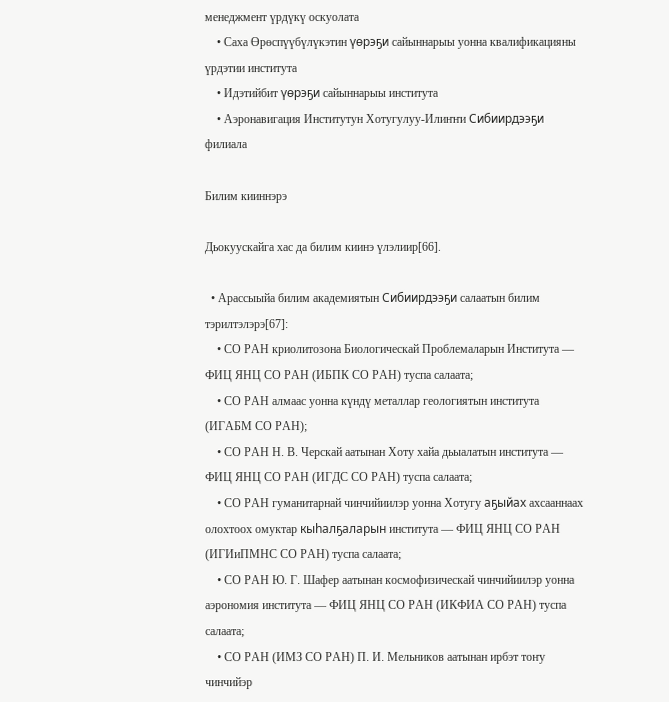менеджмент үрдүкү оскуолата
    • Саха Өрөспүүбүлүкэтин үөрэҕи сайыннарыы уонна квалификацияны үрдэтии института
    • Идэтийбит үөрэҕи сайыннарыы института
    • Аэронавигация Институтун Хотугулуу-Илиҥҥи Сибиирдээҕи филиала

Билим кииннэрэ

Дьокуускайга хас да билим киинэ үлэлиир[66].

  • Арассыыйа билим академиятын Сибиирдээҕи салаатын билим тэрилтэлэрэ[67]:
    • СО РАН криолитозона Биологическай Проблемаларын Института — ФИЦ ЯНЦ СО РАН (ИБПК СО РАН) туспа салаата;
    • СО РАН алмаас уонна күндү металлар геологиятын института (ИГАБМ СО РАН);
    • СО РАН Н. В. Черскай аатынан Хоту хайа дьыалатын института — ФИЦ ЯНЦ СО РАН (ИГДС СО РАН) туспа салаата;
    • СО РАН гуманитарнай чинчийиилэр уонна Хотугу аҕыйах ахсааннаах олохтоох омуктар кыһалҕаларын института — ФИЦ ЯНЦ СО РАН (ИГИиПМНС СО РАН) туспа салаата;
    • СО РАН Ю. Г. Шафер аатынан космофизическай чинчийиилэр уонна аэрономия института — ФИЦ ЯНЦ СО РАН (ИКФИА СО РАН) туспа салаата;
    • СО РАН (ИМЗ СО РАН) П. И. Мельников аатынан ирбэт тоҥу чинчийэр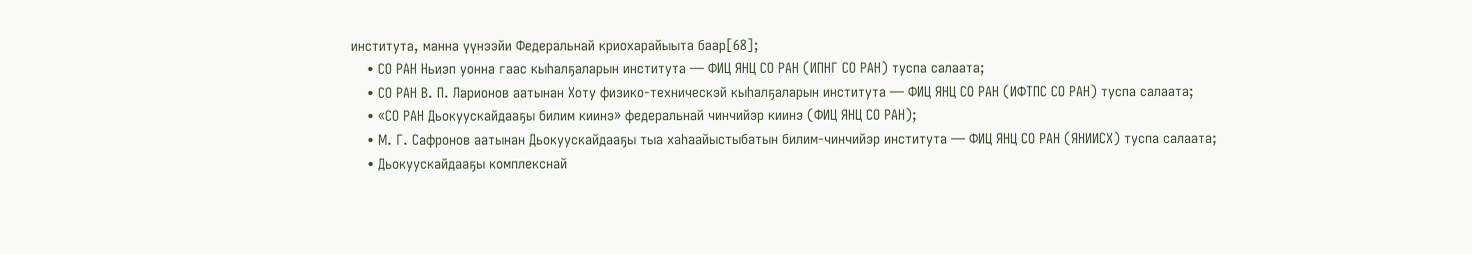института, манна үүнээйи Федеральнай криохарайыыта баар[68];
    • СО РАН Ньиэп уонна гаас кыһалҕаларын института — ФИЦ ЯНЦ СО РАН (ИПНГ СО РАН) туспа салаата;
    • СО РАН В. П. Ларионов аатынан Хоту физико-техническэй кыһалҕаларын института — ФИЦ ЯНЦ СО РАН (ИФТПС СО РАН) туспа салаата;
    • «СО РАН Дьокуускайдааҕы билим киинэ» федеральнай чинчийэр киинэ (ФИЦ ЯНЦ СО РАН);
    • М. Г. Сафронов аатынан Дьокуускайдааҕы тыа хаһаайыстыбатын билим-чинчийэр института — ФИЦ ЯНЦ СО РАН (ЯНИИСХ) туспа салаата;
    • Дьокуускайдааҕы комплекснай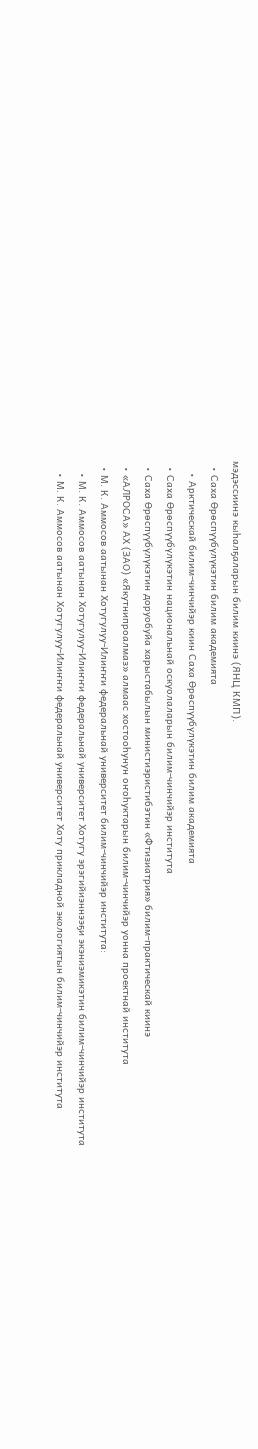мэдэссиинэ кыһалҕаларын билим киинэ (ЯНЦ КМП).
  • Саха Өрөспүүбүлүкэтин билим академията
    • Арктическай билим-чинчийэр киин Саха Өрөспүүбүлүкэтин билим академията
  • Саха Өрөспүүбүлүкэтин национальнай оскуолаларын билим-чинчийэр института
  • Саха Өрөспүүбүлүкэтин доруобуйа харыстабылын министиэристибэтин «Фтизиатрия» билим-практическай киинэ
  • «АЛРОСА» АХ (ЗАО) «Якутнипроалмаз» алмаас хостооһунун оҥоһуктарын билим-чинчийэр уонна проектнай института
  • М. К. Аммосов аатынан Хотугулуу-Илиҥҥи федеральнай университет билим-чинчийэр института:
    • М. К. Аммосов аатынан Хотугулуу-Илиҥҥи федеральнай университет Хотугу эрэгийиэннээҕи экэниэмикэтин билим-чинчийэр института
    • М. К. Аммосов аатынан Хотугулуу-Илиҥҥи федеральнай университет Хоту прикладной экологиятын билим-чинчийэр института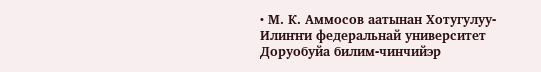• М. К. Аммосов аатынан Хотугулуу-Илиҥҥи федеральнай университет Доруобуйа билим-чинчийэр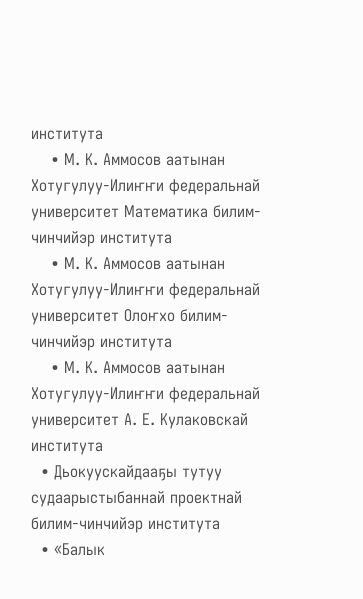института
    • М. К. Аммосов аатынан Хотугулуу-Илиҥҥи федеральнай университет Математика билим-чинчийэр института
    • М. К. Аммосов аатынан Хотугулуу-Илиҥҥи федеральнай университет Олоҥхо билим-чинчийэр института
    • М. К. Аммосов аатынан Хотугулуу-Илиҥҥи федеральнай университет А. Е. Кулаковскай института
  • Дьокуускайдааҕы тутуу судаарыстыбаннай проектнай билим-чинчийэр института
  • «Балык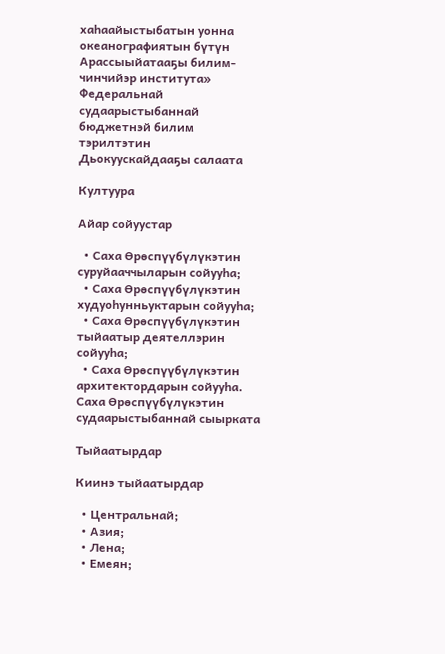хаһаайыстыбатын уонна океанографиятын бүтүн Арассыыйатааҕы билим-чинчийэр института» Федеральнай судаарыстыбаннай бюджетнэй билим тэрилтэтин Дьокуускайдааҕы салаата

Култуура

Айар сойуустар

  • Саха Өрөспүүбүлүкэтин суруйааччыларын сойууһа;
  • Саха Өрөспүүбүлүкэтин худуоһунньуктарын сойууһа;
  • Саха Өрөспүүбүлүкэтин тыйаатыр деятеллэрин сойууһа;
  • Саха Өрөспүүбүлүкэтин архитектордарын сойууһа.
Саха Өрөспүүбүлүкэтин судаарыстыбаннай сыырката

Тыйаатырдар

Киинэ тыйаатырдар

  • Центральнай;
  • Азия;
  • Лена;
  • Емеян;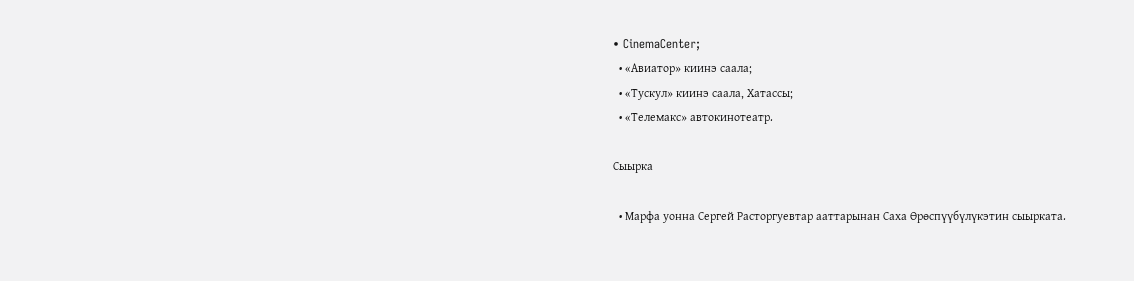• CinemaCenter;
  • «Авиатор» киинэ саала;
  • «Тускул» киинэ саала, Хатассы;
  • «Телемакс» автокинотеатр.

Сыырка

  • Марфа уонна Сергей Расторгуевтар ааттарынан Саха Өрөспүүбүлүкэтин сыырката.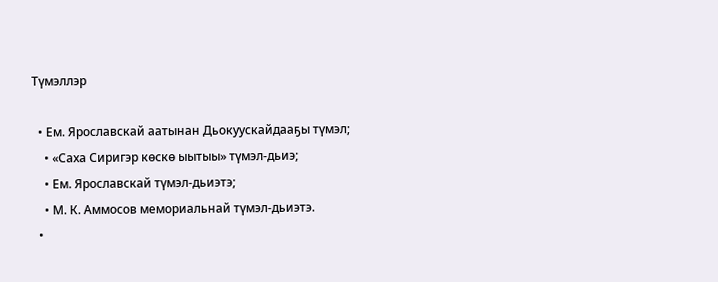Түмэллэр

  • Ем. Ярославскай аатынан Дьокуускайдааҕы түмэл;
    • «Саха Сиригэр көскө ыытыы» түмэл-дьиэ;
    • Ем. Ярославскай түмэл-дьиэтэ;
    • М. К. Аммосов мемориальнай түмэл-дьиэтэ.
  •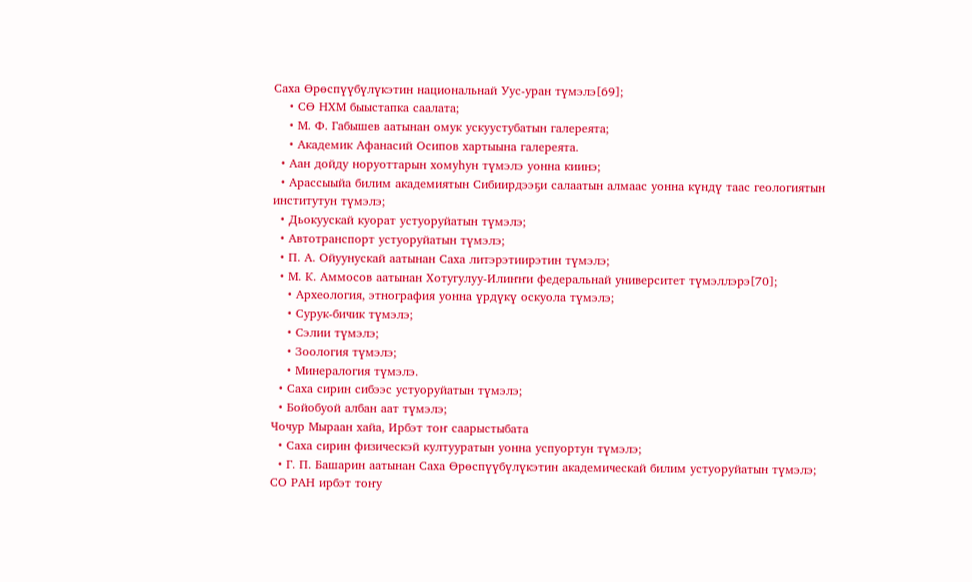Саха Өрөспүүбүлүкэтин национальнай Уус-уран түмэлэ[69];
    • СӨ НХМ быыстапка саалата;
    • М. Ф. Габышев аатынан омук ускуустубатын галереята;
    • Академик Афанасий Осипов хартыына галереята.
  • Аан дойду норуоттарын хомуһун түмэлэ уонна киинэ;
  • Арассыыйа билим академиятын Сибиирдээҕи салаатын алмаас уонна күндү таас геологиятын институтун түмэлэ;
  • Дьокуускай куорат устуоруйатын түмэлэ;
  • Автотранспорт устуоруйатын түмэлэ;
  • П. А. Ойуунускай аатынан Саха литэрэтиирэтин түмэлэ;
  • М. К. Аммосов аатынан Хотугулуу-Илиҥҥи федеральнай университет түмэллэрэ[70];
    • Археология, этнография уонна үрдүкү оскуола түмэлэ;
    • Сурук-бичик түмэлэ;
    • Сэлии түмэлэ;
    • Зоология түмэлэ;
    • Минералогия түмэлэ.
  • Саха сирин сибээс устуоруйатын түмэлэ;
  • Бойобуой албан аат түмэлэ;
Чочур Мыраан хайа, Ирбэт тоҥ саарыстыбата
  • Саха сирин физическэй култууратын уонна успуортун түмэлэ;
  • Г. П. Башарин аатынан Саха Өрөспүүбүлүкэтин академическай билим устуоруйатын түмэлэ;
СО РАН ирбэт тоҥу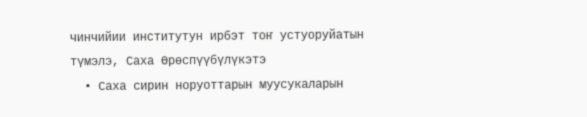чинчийии институтун ирбэт тоҥ устуоруйатын түмэлэ, Саха Өрөспүүбүлүкэтэ
  • Саха сирин норуоттарын муусукаларын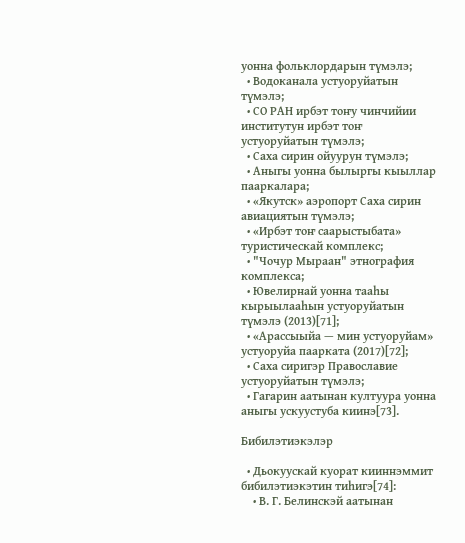уонна фольклордарын түмэлэ;
  • Водоканала устуоруйатын түмэлэ;
  • СО РАН ирбэт тоҥу чинчийии институтун ирбэт тоҥ устуоруйатын түмэлэ;
  • Саха сирин ойуурун түмэлэ;
  • Аныгы уонна былыргы кыыллар пааркалара;
  • «Якутск» аэропорт Саха сирин авиациятын түмэлэ;
  • «Ирбэт тоҥ саарыстыбата» туристическай комплекс;
  • "Чочур Мыраан" этнография комплекса;
  • Ювелирнай уонна тааһы кырыылааһын устуоруйатын түмэлэ (2013)[71];
  • «Арассыыйа — мин устуоруйам» устуоруйа паарката (2017)[72];
  • Саха сиригэр Православие устуоруйатын түмэлэ;
  • Гагарин аатынан култуура уонна аныгы ускуустуба киинэ[73].

Бибилэтиэкэлэр

  • Дьокуускай куорат кииннэммит бибилэтиэкэтин тиһигэ[74]:
    • В. Г. Белинскэй аатынан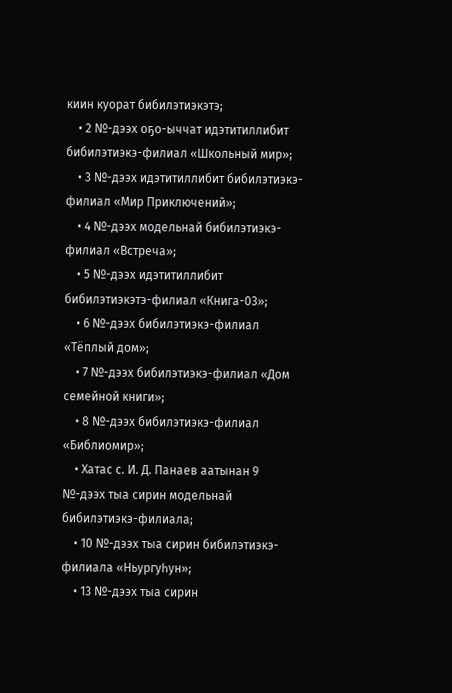киин куорат бибилэтиэкэтэ;
    • 2 №-дээх оҕо-ыччат идэтитиллибит бибилэтиэкэ-филиал «Школьный мир»;
    • 3 №-дээх идэтитиллибит бибилэтиэкэ-филиал «Мир Приключений»;
    • 4 №-дээх модельнай бибилэтиэкэ-филиал «Встреча»;
    • 5 №-дээх идэтитиллибит бибилэтиэкэтэ-филиал «Книга-03»;
    • 6 №-дээх бибилэтиэкэ-филиал «Тёплый дом»;
    • 7 №-дээх бибилэтиэкэ-филиал «Дом семейной книги»;
    • 8 №-дээх бибилэтиэкэ-филиал «Библиомир»;
    • Хатас с. И. Д. Панаев аатынан 9 №-дээх тыа сирин модельнай бибилэтиэкэ-филиала;
    • 10 №-дээх тыа сирин бибилэтиэкэ-филиала «Ньургуһун»;
    • 13 №-дээх тыа сирин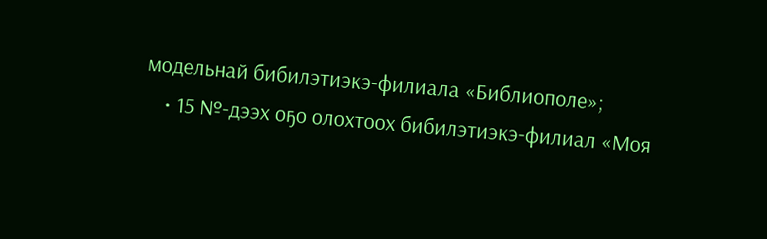модельнай бибилэтиэкэ-филиала «Библиополе»;
    • 15 №-дээх оҕо олохтоох бибилэтиэкэ-филиал «Моя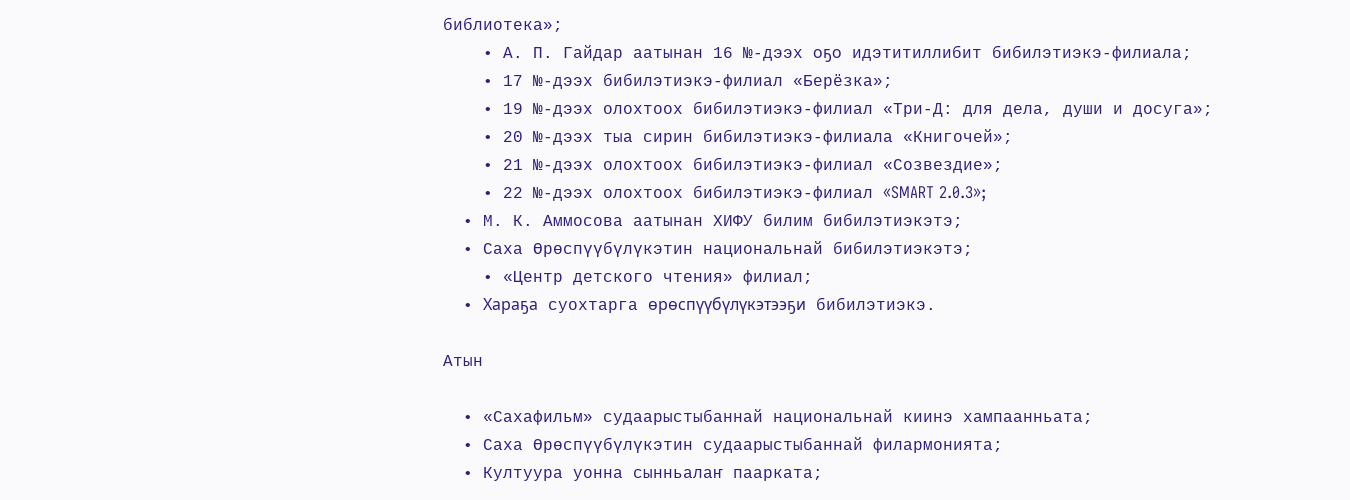библиотека»;
    • А. П. Гайдар аатынан 16 №-дээх оҕо идэтитиллибит бибилэтиэкэ-филиала;
    • 17 №-дээх бибилэтиэкэ-филиал «Берёзка»;
    • 19 №-дээх олохтоох бибилэтиэкэ-филиал «Три-Д: для дела, души и досуга»;
    • 20 №-дээх тыа сирин бибилэтиэкэ-филиала «Книгочей»;
    • 21 №-дээх олохтоох бибилэтиэкэ-филиал «Созвездие»;
    • 22 №-дээх олохтоох бибилэтиэкэ-филиал «SMART 2.0.3»;
  • М. К. Аммосова аатынан ХИФУ билим бибилэтиэкэтэ;
  • Саха Өрөспүүбүлүкэтин национальнай бибилэтиэкэтэ;
    • «Центр детского чтения» филиал;
  • Хараҕа суохтарга өрөспүүбүлүкэтээҕи бибилэтиэкэ.

Атын

  • «Сахафильм» судаарыстыбаннай национальнай киинэ хампаанньата;
  • Саха Өрөспүүбүлүкэтин судаарыстыбаннай филармонията;
  • Култуура уонна сынньалаҥ паарката;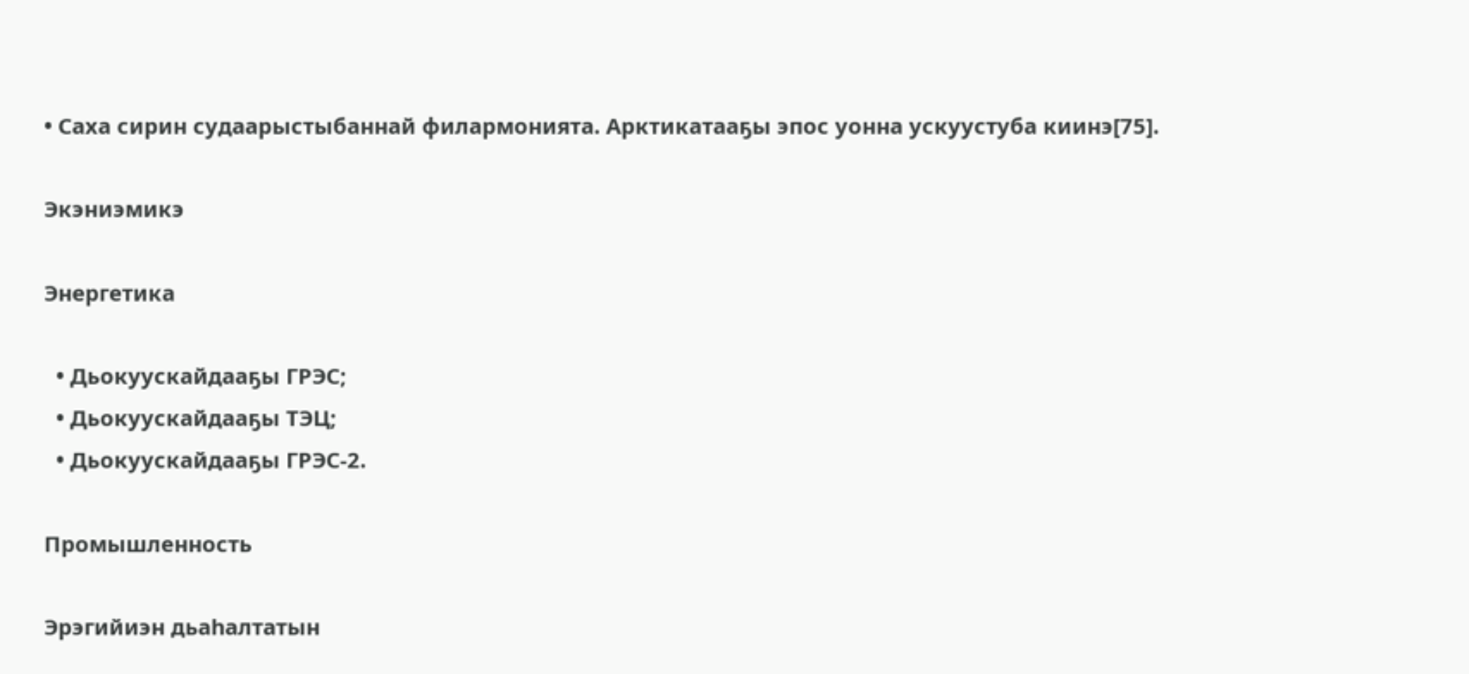• Саха сирин судаарыстыбаннай филармонията. Арктикатааҕы эпос уонна ускуустуба киинэ[75].

Экэниэмикэ

Энергетика

  • Дьокуускайдааҕы ГРЭС;
  • Дьокуускайдааҕы ТЭЦ;
  • Дьокуускайдааҕы ГРЭС-2.

Промышленность

Эрэгийиэн дьаһалтатын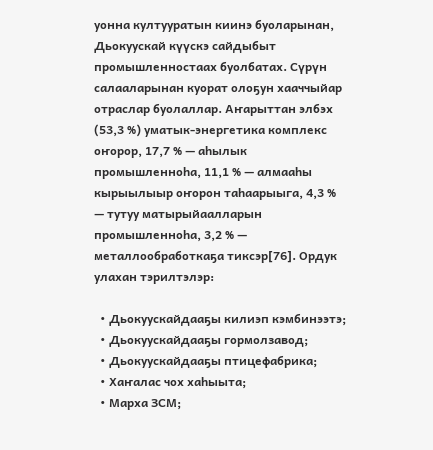уонна култууратын киинэ буоларынан, Дьокуускай күүскэ сайдыбыт промышленностаах буолбатах. Сүрүн салааларынан куорат олоҕун хааччыйар отраслар буолаллар. Аҥарыттан элбэх (53,3 %) уматык-энергетика комплекс оҥорор, 17,7 % — аһылык промышленноһа, 11,1 % — алмааһы кырыылыыр оҥорон таһаарыыга, 4,3 % — тутуу матырыйаалларын промышленноһа, 3,2 % — металлообработкаҕа тиксэр[76]. Ордук улахан тэрилтэлэр:

  • Дьокуускайдааҕы килиэп кэмбинээтэ;
  • Дьокуускайдааҕы гормолзавод;
  • Дьокуускайдааҕы птицефабрика;
  • Хаҥалас чох хаһыыта;
  • Марха ЗСМ;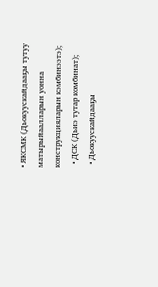• ЯКСМК (Дьокуускайдааҕы тутуу матырыйаалларын уонна конструкцияларын кэмбинээтэ);
  • ДСК (Дьиэ тутар комбинат);
  • Дьокуускайдааҕы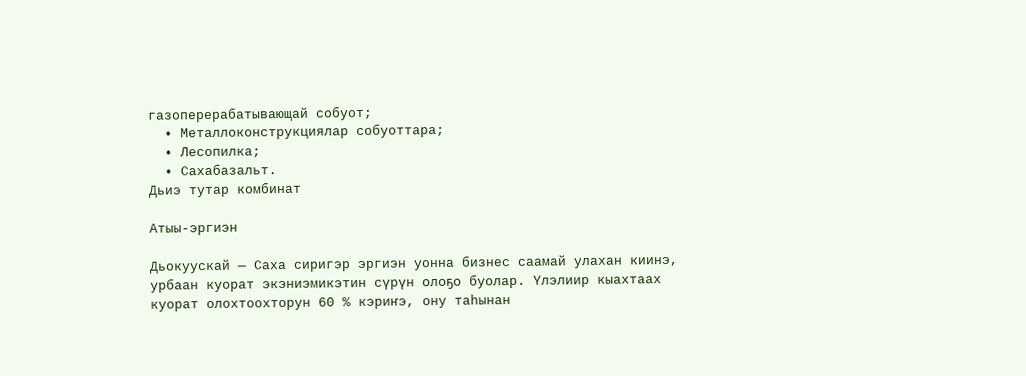газоперерабатывающай собуот;
  • Металлоконструкциялар собуоттара;
  • Лесопилка;
  • Сахабазальт.
Дьиэ тутар комбинат

Атыы-эргиэн

Дьокуускай — Саха сиригэр эргиэн уонна бизнес саамай улахан киинэ, урбаан куорат экэниэмикэтин сүрүн олоҕо буолар. Үлэлиир кыахтаах куорат олохтоохторун 60 % кэриҥэ, ону таһынан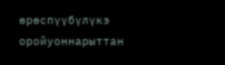өрөспүүбүлүкэ оройуоннарыттан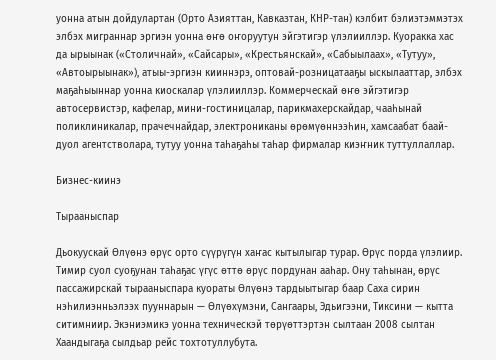уонна атын дойдулартан (Орто Азияттан, Кавказтан, КНР-тан) кэлбит бэлиэтэммэтэх элбэх миграннар эргиэн уонна өҥө оҥоруутун эйгэтигэр үлэлииллэр. Куоракка хас да ырыынак («Столичнай», «Сайсары», «Крестьянскай», «Сабыылаах», «Тутуу», «Автоырыынак»), атыы-эргиэн кииннэрэ, оптовай-розницатааҕы ыскылааттар, элбэх маҕаһыыннар уонна киоскалар үлэлииллэр. Коммерческай өҥө эйгэтигэр автосервистэр, кафелар, мини-гостиницалар, парикмахерскайдар, чааһынай поликлиникалар, прачечнайдар, электрониканы өрөмүөннээһин, хамсаабат баай-дуол агентстволара, тутуу уонна таһаҕаһы таһар фирмалар киэҥник туттуллаллар.

Бизнес-киинэ

Тырааныспар

Дьокуускай Өлүөнэ өрүс орто сүүрүгүн хаҥас кытылыгар турар. Өрүс порда үлэлиир. Тимир суол суоҕунан таһаҕас үгүс өттө өрүс пордунан ааһар. Ону таһынан, өрүс пассажирскай тырааныспара куораты Өлүөнэ тардыытыгар баар Саха сирин нэһилиэнньэлээх пууннарын — Өлүөхүмэни, Сангаары, Эдьигээни, Тиксини — кытта ситимниир. Экэниэмикэ уонна техническэй төрүөттэртэн сылтаан 2008 сылтан Хаандыгаҕа сылдьар рейс тохтотуллубута.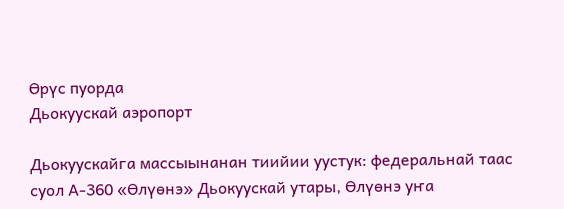Өрүс пуорда
Дьокуускай аэропорт

Дьокуускайга массыынанан тиийии уустук: федеральнай таас суол А-360 «Өлүөнэ» Дьокуускай утары, Өлүөнэ уҥа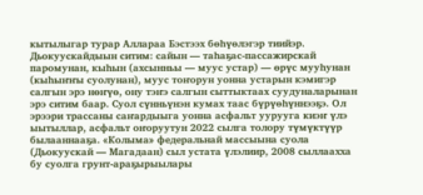кытылыгар турар Аллараа Бэстээх бөһүөлэгэр тиийэр. Дьокуускайдыын ситим: сайын — таһаҕас-пассажирскай паромунан, кыһын (ахсынньы — муус устар) — өрүс мууһунан (кыһыҥҥы суолунан), муус тоҥорун уонна устарын кэмигэр салгын эрэ нөҥүө, ону тэҥэ салгын сыттыктаах суудуналарынан эрэ ситим баар. Суол сүнньүнэн кумах таас бүрүөһүннээҕэ. Ол эрээри трассаны саҥардыыга уонна асфальт уурууга киэҥ үлэ ыытыллар, асфальт оҥоруутун 2022 сылга толору түмүктүүр былааннааҕа. «Колыма» федеральнай массыына суола (Дьокуускай — Магадаан) сыл устата үлэлиир, 2008 сыллаахха бу суолга грунт-араҕырыылары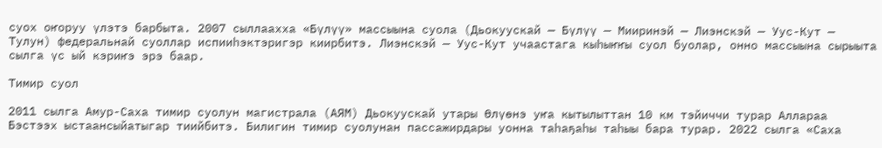суох оҥоруу үлэтэ барбыта. 2007 сыллаахха «Бүлүү» массыына суола (Дьокуускай — Бүлүү — Мииринэй — Лиэнскэй — Уус-Кут — Тулун) федеральнай суоллар испииһэктэригэр киирбитэ. Лиэнскэй — Уус-Кут учаастага кыһыҥҥы суол буолар, онно массыына сырыыта сылга үс ый кэриҥэ эрэ баар.

Тимир суол

2011 сылга Амур-Саха тимир суолун магистрала (АЯМ) Дьокуускай утары Өлүөнэ уҥа кытылыттан 10 км тэйиччи турар Аллараа Бэстээх ыстаансыйатыгар тиийбитэ. Билигин тимир суолунан пассажирдары уонна таһаҕаһы таһыы бара турар. 2022 сылга «Саха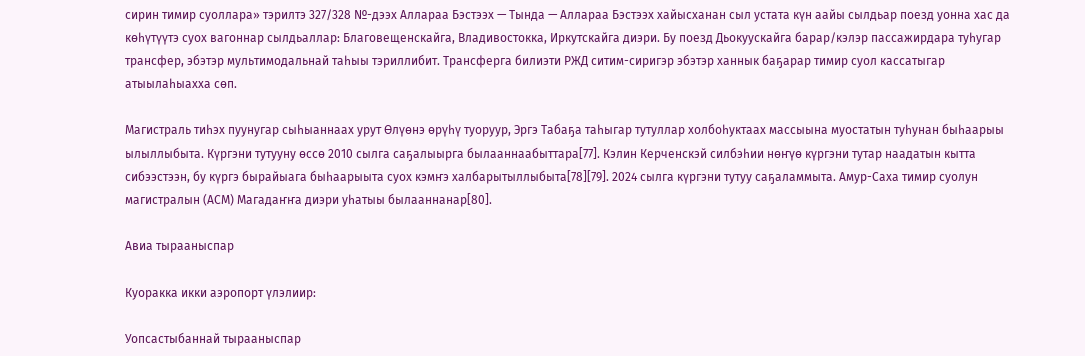сирин тимир суоллара» тэрилтэ 327/328 №-дээх Аллараа Бэстээх — Тында — Аллараа Бэстээх хайысханан сыл устата күн аайы сылдьар поезд уонна хас да көһүтүүтэ суох вагоннар сылдьаллар: Благовещенскайга, Владивостокка, Иркутскайга диэри. Бу поезд Дьокуускайга барар/кэлэр пассажирдара туһугар трансфер, эбэтэр мультимодальнай таһыы тэриллибит. Трансферга билиэти РЖД ситим-сиригэр эбэтэр ханнык баҕарар тимир суол кассатыгар атыылаһыахха сөп.

Магистраль тиһэх пуунугар сыһыаннаах урут Өлүөнэ өрүһү туоруур, Эргэ Табаҕа таһыгар тутуллар холбоһуктаах массыына муостатын туһунан быһаарыы ылыллыбыта. Күргэни тутууну өссө 2010 сылга саҕалыырга былааннаабыттара[77]. Кэлин Керченскэй силбэһии нөҥүө күргэни тутар наадатын кытта сибээстээн, бу күргэ бырайыага быһаарыыта суох кэмҥэ халбарытыллыбыта[78][79]. 2024 сылга күргэни тутуу саҕаламмыта. Амур-Саха тимир суолун магистралын (АСМ) Магадаҥҥа диэри уһатыы былааннанар[80].

Авиа тырааныспар

Куоракка икки аэропорт үлэлиир:

Уопсастыбаннай тырааныспар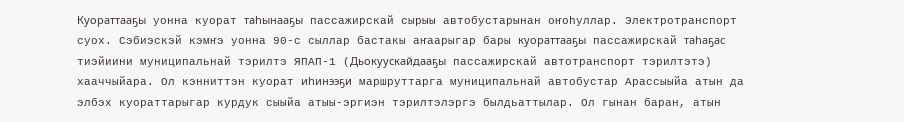Куораттааҕы уонна куорат таһынааҕы пассажирскай сырыы автобустарынан оҥоһуллар. Электротранспорт суох. Сэбиэскэй кэмҥэ уонна 90-с сыллар бастакы аҥаарыгар бары куораттааҕы пассажирскай таһаҕас тиэйиини муниципальнай тэрилтэ ЯПАП-1 (Дьокуускайдааҕы пассажирскай автотранспорт тэрилтэтэ) хааччыйара. Ол кэнниттэн куорат иһинээҕи маршруттарга муниципальнай автобустар Арассыыйа атын да элбэх куораттарыгар курдук сыыйа атыы-эргиэн тэрилтэлэргэ былдьаттылар. Ол гынан баран, атын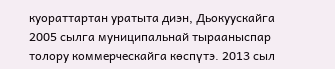куораттартан уратыта диэн, Дьокуускайга 2005 сылга муниципальнай тырааныспар толору коммерческайга көспүтэ. 2013 сыл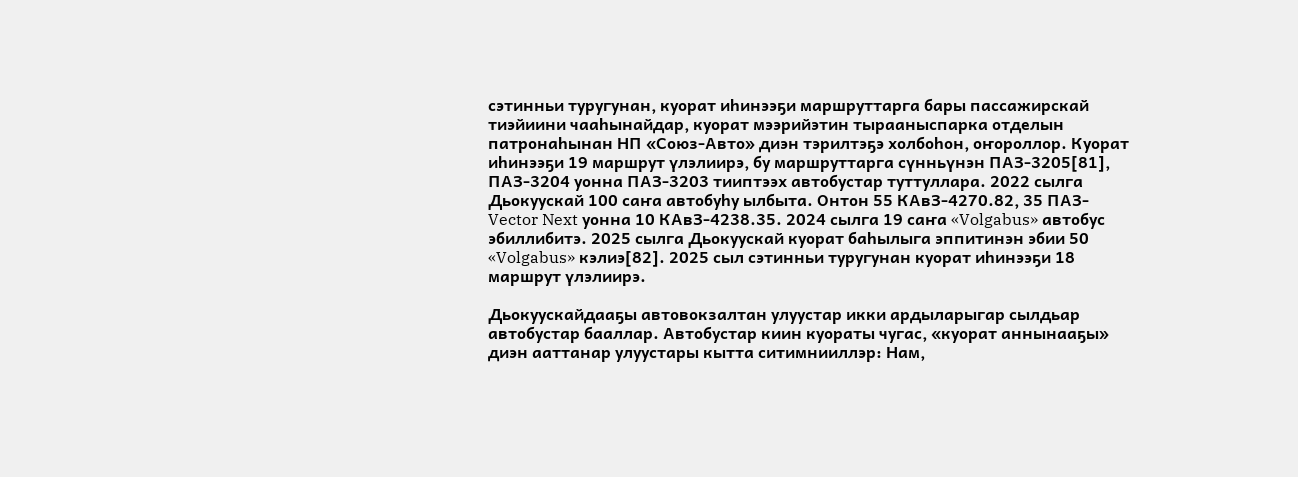сэтинньи туругунан, куорат иһинээҕи маршруттарга бары пассажирскай тиэйиини чааһынайдар, куорат мээрийэтин тырааныспарка отделын патронаһынан НП «Союз-Авто» диэн тэрилтэҕэ холбоһон, оҥороллор. Куорат иһинээҕи 19 маршрут үлэлиирэ, бу маршруттарга сүнньүнэн ПАЗ-3205[81], ПАЗ-3204 уонна ПАЗ-3203 тииптээх автобустар туттуллара. 2022 сылга Дьокуускай 100 саҥа автобуһу ылбыта. Онтон 55 КАвЗ-4270.82, 35 ПАЗ-Vector Next уонна 10 КАвЗ-4238.35. 2024 сылга 19 саҥа «Volgabus» автобус эбиллибитэ. 2025 сылга Дьокуускай куорат баһылыга эппитинэн эбии 50 «Volgabus» кэлиэ[82]. 2025 сыл сэтинньи туругунан куорат иһинээҕи 18 маршрут үлэлиирэ.

Дьокуускайдааҕы автовокзалтан улуустар икки ардыларыгар сылдьар автобустар бааллар. Автобустар киин куораты чугас, «куорат аннынааҕы» диэн ааттанар улуустары кытта ситимнииллэр: Нам,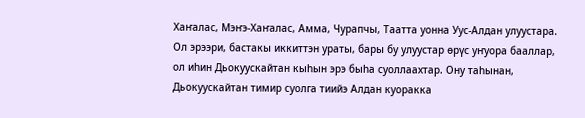Хаҥалас, Мэҥэ-Хаҥалас, Амма, Чурапчы, Таатта уонна Уус-Алдан улуустара. Ол эрээри, бастакы иккиттэн ураты, бары бу улуустар өрүс уҥуора бааллар, ол иһин Дьокуускайтан кыһын эрэ быһа суоллаахтар. Ону таһынан, Дьокуускайтан тимир суолга тиийэ Алдан куоракка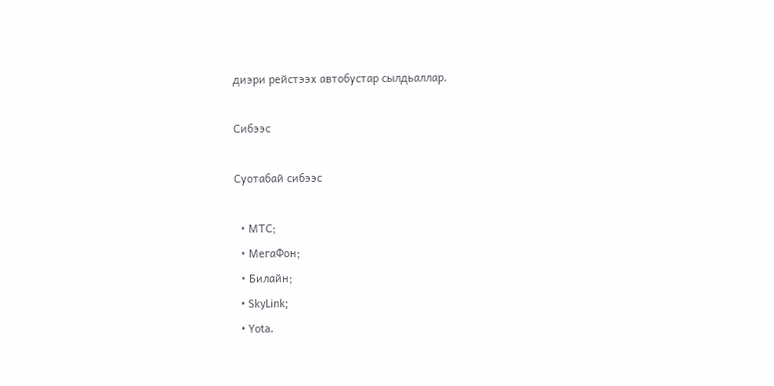диэри рейстээх автобустар сылдьаллар.

Сибээс

Суотабай сибээс

  • МТС;
  • МегаФон;
  • Билайн;
  • SkyLink;
  • Yota.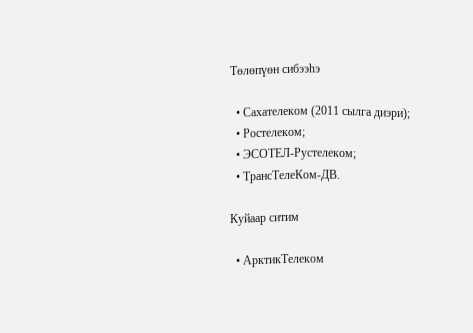Төлөпүөн сибээһэ

  • Сахателеком (2011 сылга диэри);
  • Ростелеком;
  • ЭСОТЕЛ-Рустелеком;
  • ТрансТелеКом-ДВ.

Куйаар ситим

  • АрктикТелеком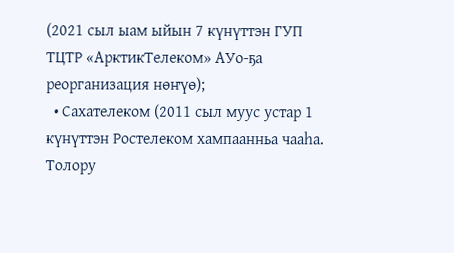(2021 сыл ыам ыйын 7 күнүттэн ГУП ТЦТР «АрктикТелеком» АУо-ҕа реорганизация нөҥүө);
  • Сахателеком (2011 сыл муус устар 1 күнүттэн Ростелеком хампаанньа чааһа. Толору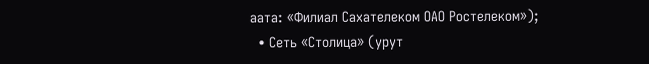аата: «Филиал Сахателеком ОАО Ростелеком»);
  • Сеть «Столица» (урут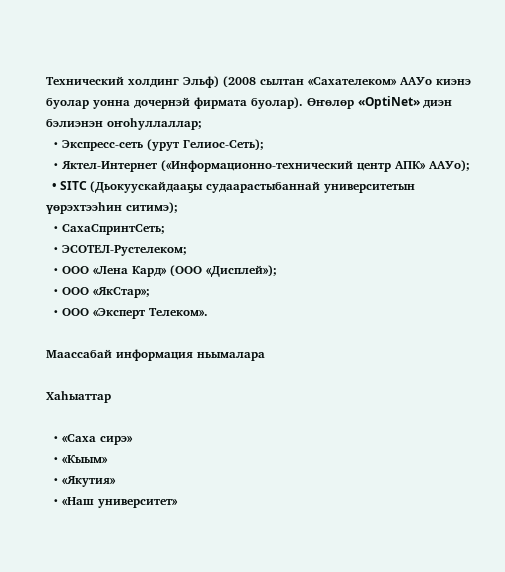Технический холдинг Эльф) (2008 сылтан «Сахателеком» ААУо киэнэ буолар уонна дочернэй фирмата буолар). Өҥөлөр «OptiNet» диэн бэлиэнэн оҥоһуллаллар;
  • Экспресс-сеть (урут Гелиос-Сеть);
  • Яктел-Интернет («Информационно-технический центр АПК» ААУо);
  • SITC (Дьокуускайдааҕы судаарастыбаннай университетын үөрэхтээһин ситимэ);
  • СахаСпринтСеть;
  • ЭСОТЕЛ-Рустелеком;
  • ООО «Лена Кард» (ООО «Дисплей»);
  • ООО «ЯкСтар»;
  • ООО «Эксперт Телеком».

Маассабай информация ньымалара

Хаһыаттар

  • «Саха сирэ»
  • «Кыым»
  • «Якутия»
  • «Наш университет»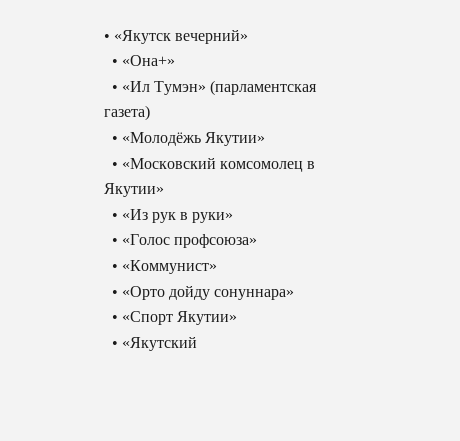• «Якутск вечерний»
  • «Она+»
  • «Ил Тумэн» (парламентская газета)
  • «Молодёжь Якутии»
  • «Московский комсомолец в Якутии»
  • «Из рук в руки»
  • «Голос профсоюза»
  • «Коммунист»
  • «Орто дойду сонуннара»
  • «Спорт Якутии»
  • «Якутский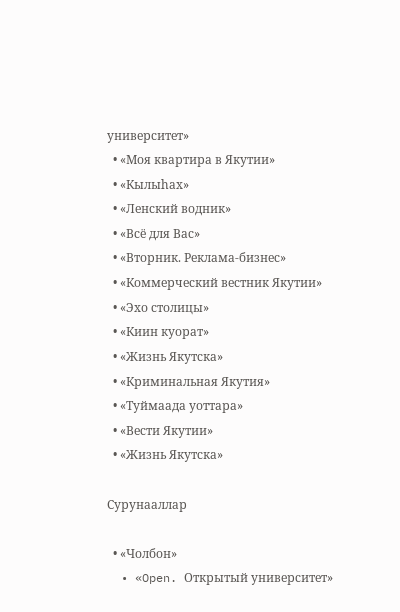университет»
  • «Моя квартира в Якутии»
  • «Кылыhах»
  • «Ленский водник»
  • «Всё для Вас»
  • «Вторник. Реклама-бизнес»
  • «Коммерческий вестник Якутии»
  • «Эхо столицы»
  • «Киин куорат»
  • «Жизнь Якутска»
  • «Криминальная Якутия»
  • «Туймаада уоттара»
  • «Вести Якутии»
  • «Жизнь Якутска»

Сурунааллар

  • «Чолбон»
  • «Open. Открытый университет»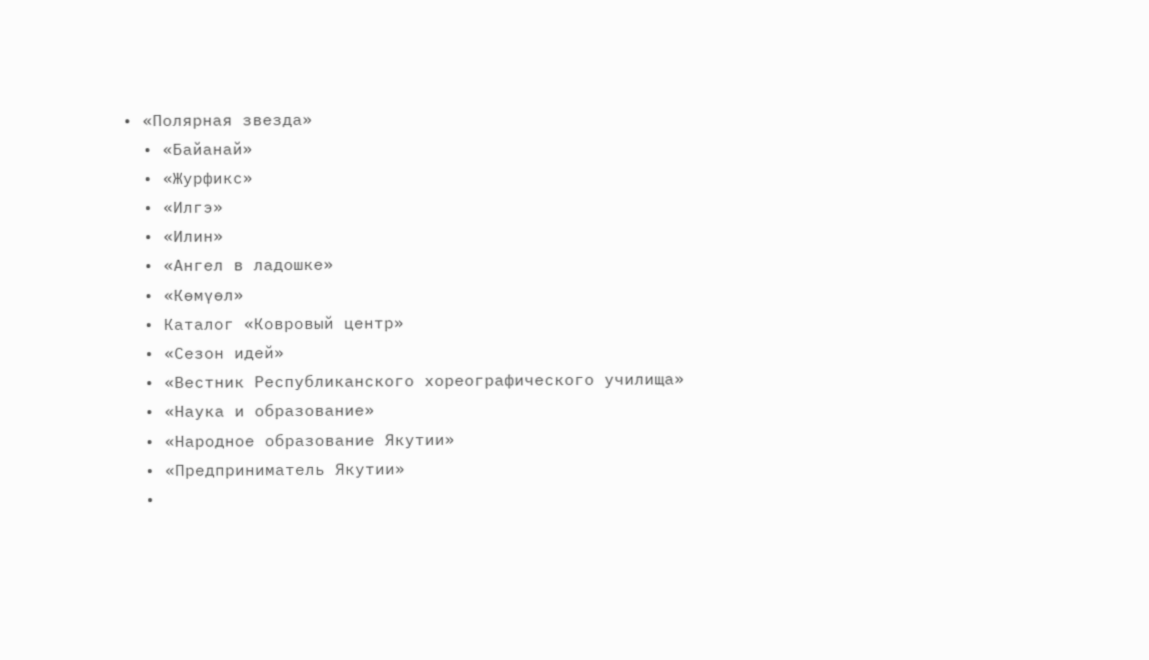• «Полярная звезда»
  • «Байанай»
  • «Журфикс»
  • «Илгэ»
  • «Илин»
  • «Ангел в ладошке»
  • «Көмүөл»
  • Каталог «Ковровый центр»
  • «Сезон идей»
  • «Вестник Республиканского хореографического училища»
  • «Наука и образование»
  • «Народное образование Якутии»
  • «Предприниматель Якутии»
  •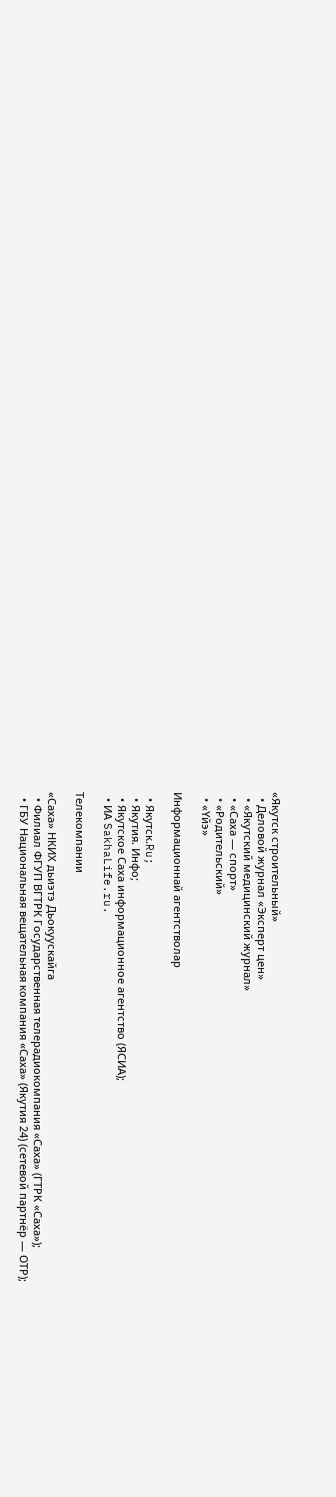«Якутск строительный»
  • Деловой журнал «Эксперт цен»
  • «Якутский медицинский журнал»
  • «Саха — спорт»
  • «Родительский»
  • «Үйэ»

Информационнай агентстволар

  • Якутск.Ru;
  • Якутия. Инфо;
  • Якутское Саха информационное агентство (ЯСИА);
  • ИА SakhaLife.ru.

Телекомпании

«Саха» НКИХ дьиэтэ Дьокуускайга
  • Филиал ФГУП ВГТРК Государственная телерадиокомпания «Саха» (ГТРК «Саха»);
  • ГБУ Национальная вещательная компания «Саха» (Якутия 24) (сетевой партнёр — ОТР);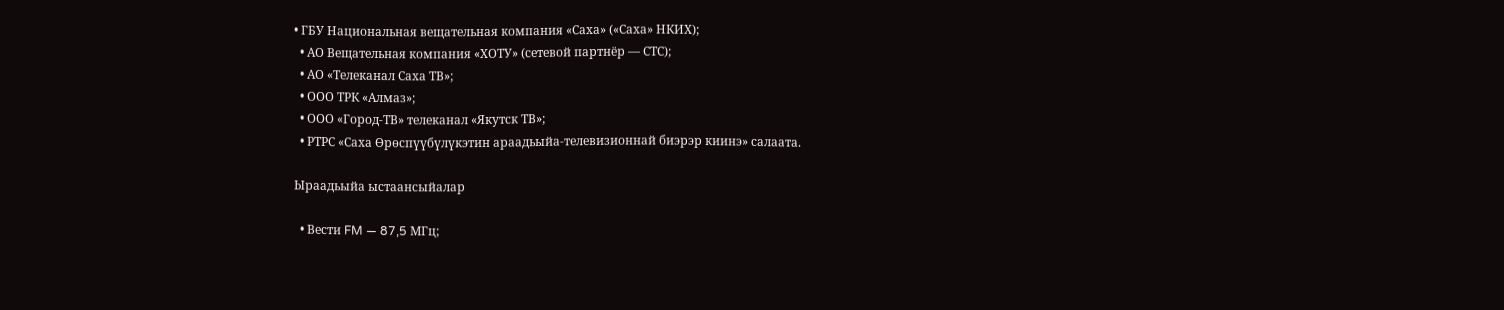• ГБУ Национальная вещательная компания «Саха» («Саха» НКИХ);
  • АО Вещательная компания «ХОТУ» (сетевой партнёр — СТС);
  • АО «Телеканал Саха ТВ»;
  • ООО ТРК «Алмаз»;
  • ООО «Город-ТВ» телеканал «Якутск ТВ»;
  • РТРС «Саха Өрөспүүбүлүкэтин араадьыйа-телевизионнай биэрэр киинэ» салаата.

Ыраадьыйа ыстаансыйалар

  • Вести FM — 87,5 МГц;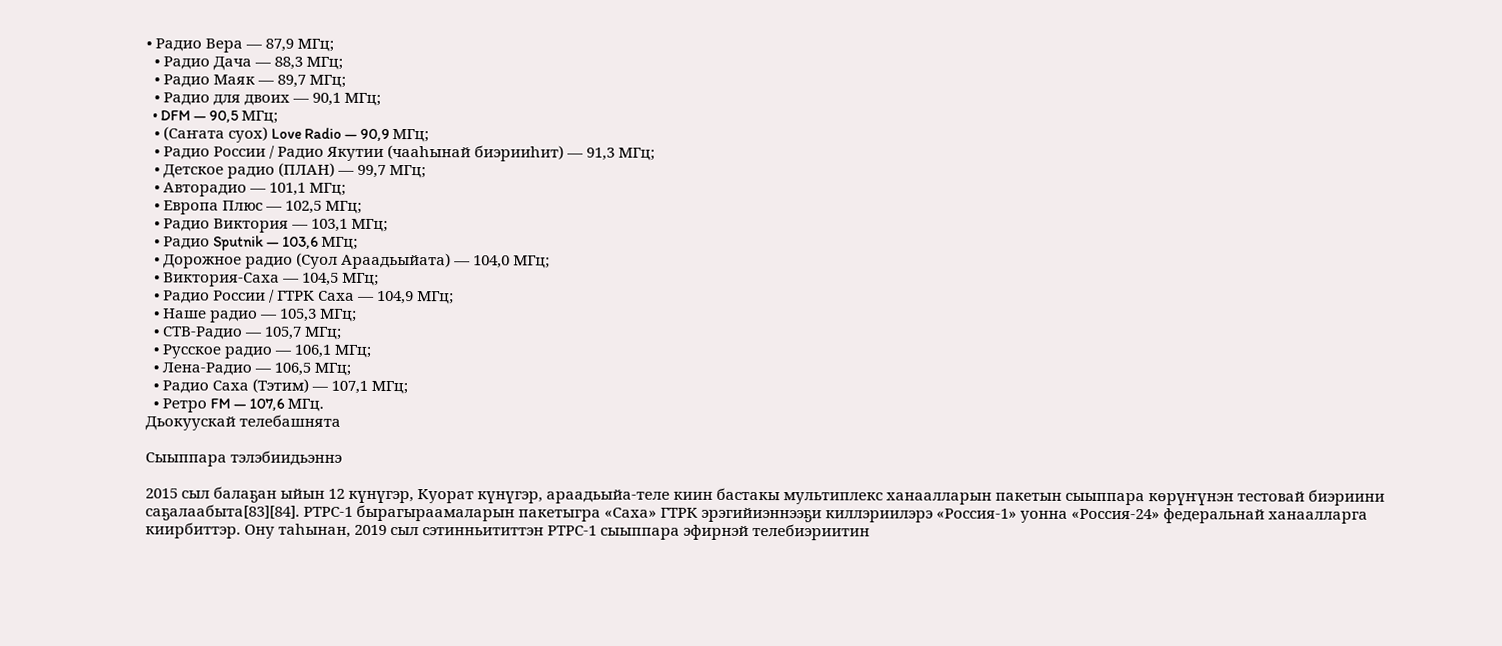• Радио Вера — 87,9 МГц;
  • Радио Дача — 88,3 МГц;
  • Радио Маяк — 89,7 МГц;
  • Радио для двоих — 90,1 МГц;
  • DFM — 90,5 МГц;
  • (Саҥата суох) Love Radio — 90,9 МГц;
  • Радио России / Радио Якутии (чааһынай биэрииһит) — 91,3 МГц;
  • Детское радио (ПЛАН) — 99,7 МГц;
  • Авторадио — 101,1 МГц;
  • Европа Плюс — 102,5 МГц;
  • Радио Виктория — 103,1 МГц;
  • Радио Sputnik — 103,6 МГц;
  • Дорожное радио (Суол Араадьыйата) — 104,0 МГц;
  • Виктория-Саха — 104,5 МГц;
  • Радио России / ГТРК Саха — 104,9 МГц;
  • Наше радио — 105,3 МГц;
  • СТВ-Радио — 105,7 МГц;
  • Русское радио — 106,1 МГц;
  • Лена-Радио — 106,5 МГц;
  • Радио Саха (Тэтим) — 107,1 МГц;
  • Ретро FM — 107,6 МГц.
Дьокуускай телебашнята

Сыыппара тэлэбиидьэннэ

2015 сыл балаҕан ыйын 12 күнүгэр, Куорат күнүгэр, араадьыйа-теле киин бастакы мультиплекс ханаалларын пакетын сыыппара көрүҥүнэн тестовай биэриини саҕалаабыта[83][84]. РТРС-1 бырагыраамаларын пакетыгра «Саха» ГТРК эрэгийиэннээҕи киллэриилэрэ «Россия-1» уонна «Россия-24» федеральнай ханаалларга киирбиттэр. Ону таһынан, 2019 сыл сэтинньититтэн РТРС-1 сыыппара эфирнэй телебиэриитин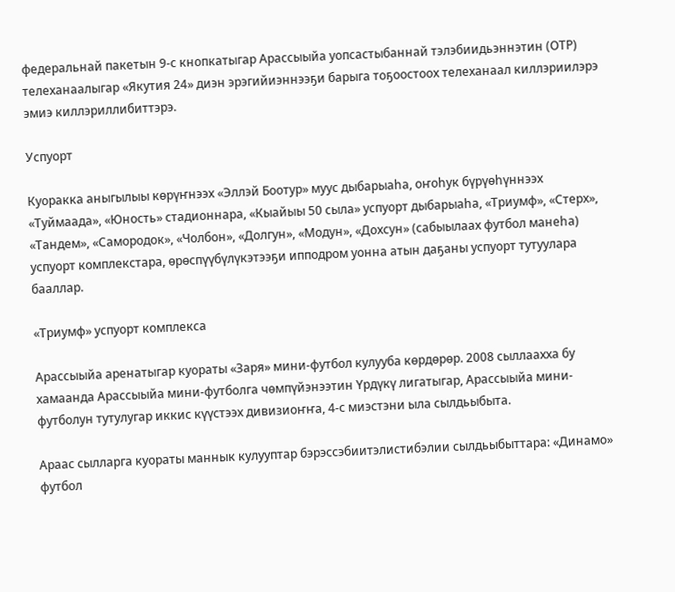федеральнай пакетын 9-с кнопкатыгар Арассыыйа уопсастыбаннай тэлэбиидьэннэтин (ОТР) телеханаалыгар «Якутия 24» диэн эрэгийиэннээҕи барыга тоҕоостоох телеханаал киллэриилэрэ эмиэ киллэриллибиттэрэ.

Успуорт

Куоракка аныгылыы көрүҥнээх «Эллэй Боотур» муус дыбарыаһа, оҥоһук бүрүөһүннээх «Туймаада», «Юность» стадионнара, «Кыайыы 50 сыла» успуорт дыбарыаһа, «Триумф», «Стерх», «Тандем», «Самородок», «Чолбон», «Долгун», «Модун», «Дохсун» (сабыылаах футбол манеһа) успуорт комплекстара, өрөспүүбүлүкэтээҕи ипподром уонна атын даҕаны успуорт тутуулара бааллар.

«Триумф» успуорт комплекса

Арассыыйа аренатыгар куораты «Заря» мини-футбол кулууба көрдөрөр. 2008 сыллаахха бу хамаанда Арассыыйа мини-футболга чөмпүйэнээтин Үрдүкү лигатыгар, Арассыыйа мини-футболун тутулугар иккис күүстээх дивизиоҥҥа, 4-с миэстэни ыла сылдьыбыта.

Араас сылларга куораты маннык кулууптар бэрэссэбиитэлистибэлии сылдьыбыттара: «Динамо» футбол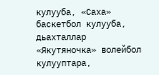кулууба, «Саха» баскетбол кулууба, дьахталлар «Якутяночка» волейбол кулууптара,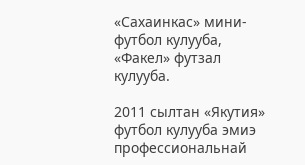«Сахаинкас» мини-футбол кулууба, «Факел» футзал кулууба.

2011 сылтан «Якутия» футбол кулууба эмиэ профессиональнай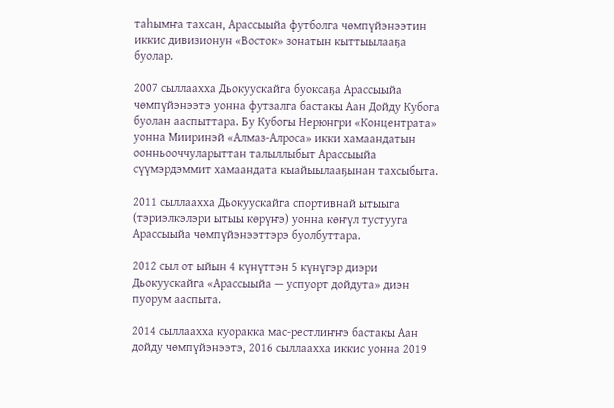таһымҥа тахсан, Арассыыйа футболга чөмпүйэнээтин иккис дивизионун «Восток» зонатын кыттыылааҕа буолар.

2007 сыллаахха Дьокуускайга буоксаҕа Арассыыйа чөмпүйэнээтэ уонна футзалга бастакы Аан Дойду Кубога буолан ааспыттара. Бу Кубогы Нерюнгри «Концентрата» уонна Мииринэй «Алмаз-Алроса» икки хамаандатын оонньооччуларыттан талыллыбыт Арассыыйа сүүмэрдэммит хамаандата кыайыылааҕынан тахсыбыта.

2011 сыллаахха Дьокуускайга спортивнай ытыыга (тэриэлкэлэри ытыы көрүҥэ) уонна көҥүл тустууга Арассыыйа чөмпүйэнээттэрэ буолбуттара.

2012 сыл от ыйын 4 күнүттэн 5 күнүгэр диэри Дьокуускайга «Арассыыйа — успуорт дойдута» диэн пуорум ааспыта.

2014 сыллаахха куоракка мас-рестлиҥҥэ бастакы Аан дойду чөмпүйэнээтэ, 2016 сыллаахха иккис уонна 2019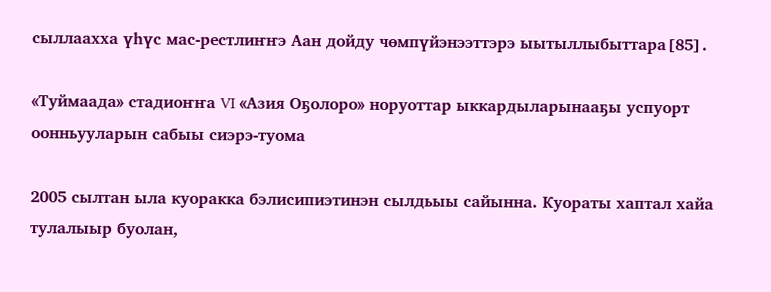сыллаахха үһүс мас-рестлиҥҥэ Аан дойду чөмпүйэнээттэрэ ыытыллыбыттара[85].

«Туймаада» стадиоҥҥа VI «Азия Оҕолоро» норуоттар ыккардыларынааҕы успуорт оонньууларын сабыы сиэрэ-туома

2005 сылтан ыла куоракка бэлисипиэтинэн сылдьыы сайынна. Куораты хаптал хайа тулалыыр буолан,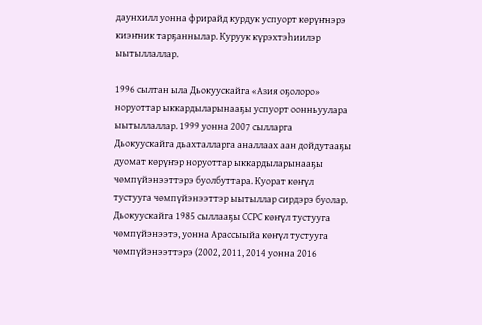даунхилл уонна фрирайд курдук успуорт көрүҥнэрэ киэҥник тарҕаннылар. Куруук күрэхтэһиилэр ыытыллаллар.

1996 сылтан ыла Дьокуускайга «Азия оҕолоро» норуоттар ыккардыларынааҕы успуорт оонньуулара ыытыллаллар. 1999 уонна 2007 сылларга Дьокуускайга дьахталларга аналлаах аан дойдутааҕы дуомат көрүҥэр норуоттар ыккардыларынааҕы чөмпүйэнээттэрэ буолбуттара. Куорат көҥүл тустууга чөмпүйэнээттэр ыытыллар сирдэрэ буолар. Дьокуускайга 1985 сыллааҕы ССРС көҥүл тустууга чөмпүйэнээтэ, уонна Арассыыйа көҥүл тустууга чөмпүйэнээттэрэ (2002, 2011, 2014 уонна 2016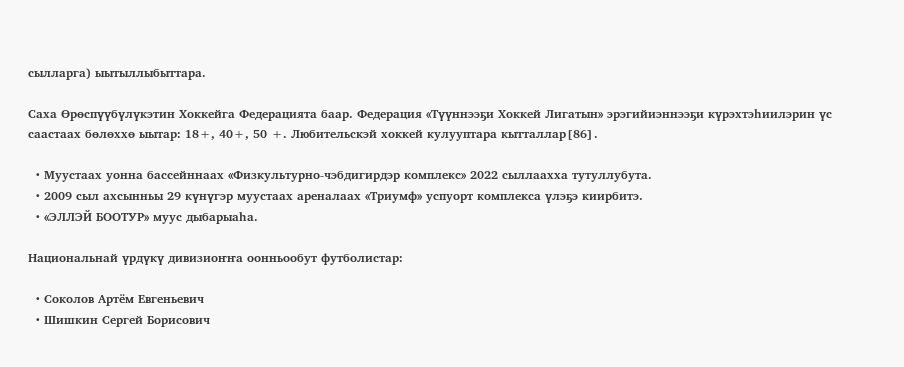сылларга) ыытыллыбыттара.

Саха Өрөспүүбүлүкэтин Хоккейга Федерацията баар. Федерация «Түүннээҕи Хоккей Лигатын» эрэгийиэннээҕи күрэхтэһиилэрин үс саастаах бөлөххө ыытар: 18+, 40+, 50 +. Любительскэй хоккей кулууптара кытталлар[86].

  • Муустаах уонна бассейннаах «Физкультурно-чэбдигирдэр комплекс» 2022 сыллаахха тутуллубута.
  • 2009 сыл ахсынньы 29 күнүгэр муустаах ареналаах «Триумф» успуорт комплекса үлэҕэ киирбитэ.
  • «ЭЛЛЭЙ БООТУР» муус дыбарыаһа.

Национальнай үрдүкү дивизиоҥҥа оонньообут футболистар:

  • Соколов Артём Евгеньевич
  • Шишкин Сергей Борисович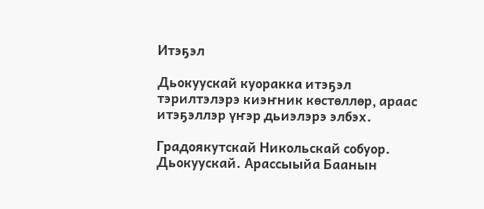Итэҕэл

Дьокуускай куоракка итэҕэл тэрилтэлэрэ киэҥник көстөллөр, араас итэҕэллэр үҥэр дьиэлэрэ элбэх.

Градоякутскай Никольскай собуор. Дьокуускай. Арассыыйа Баанын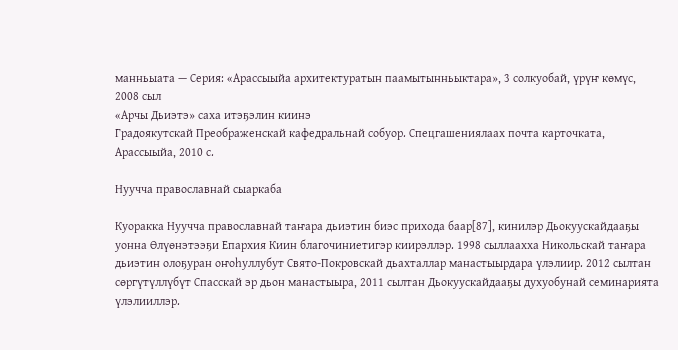манньыата — Серия: «Арассыыйа архитектуратын паамытынньыктара», 3 солкуобай, үрүҥ көмүс, 2008 сыл
«Арчы Дьиэтэ» саха итэҕэлин киинэ
Градоякутскай Преображенскай кафедральнай собуор. Спецгашениялаах почта карточката, Арассыыйа, 2010 с.

Нуучча православнай сыаркаба

Куоракка Нуучча православнай таҥара дьиэтин биэс прихода баар[87], кинилэр Дьокуускайдааҕы уонна Өлүөнэтээҕи Епархия Киин благочиниетигэр киирэллэр. 1998 сыллаахха Никольскай таҥара дьиэтин олоҕуран оҥоһуллубут Свято-Покровскай дьахталлар манастыырдара үлэлиир. 2012 сылтан сөргүтүллүбүт Спасскай эр дьон манастыыра, 2011 сылтан Дьокуускайдааҕы духуобунай семинарията үлэлииллэр.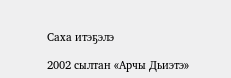Саха итэҕэлэ

2002 сылтан «Арчы Дьиэтэ»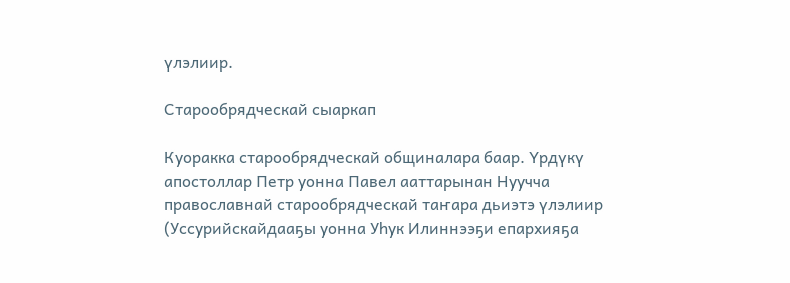үлэлиир.

Старообрядческай сыаркап

Куоракка старообрядческай общиналара баар. Үрдүкү апостоллар Петр уонна Павел ааттарынан Нуучча православнай старообрядческай таҥара дьиэтэ үлэлиир (Уссурийскайдааҕы уонна Уһук Илиннээҕи епархияҕа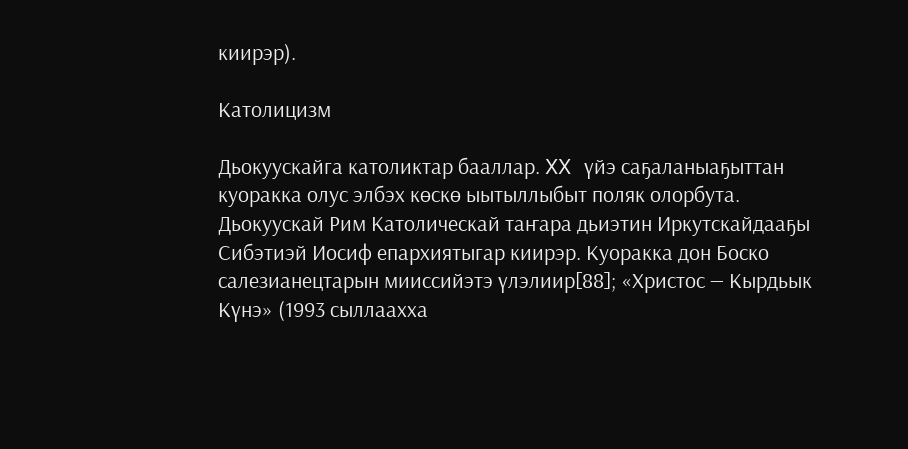киирэр).

Католицизм

Дьокуускайга католиктар бааллар. XX үйэ саҕаланыаҕыттан куоракка олус элбэх көскө ыытыллыбыт поляк олорбута. Дьокуускай Рим Католическай таҥара дьиэтин Иркутскайдааҕы Сибэтиэй Иосиф епархиятыгар киирэр. Куоракка дон Боско салезианецтарын мииссийэтэ үлэлиир[88]; «Христос — Кырдьык Күнэ» (1993 сыллаахха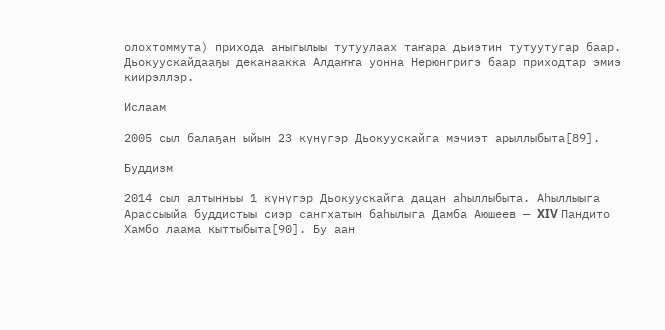олохтоммута) прихода аныгылыы тутуулаах таҥара дьиэтин тутуутугар баар. Дьокуускайдааҕы деканаакка Алдаҥҥа уонна Нерюнгригэ баар приходтар эмиэ киирэллэр.

Ислаам

2005 сыл балаҕан ыйын 23 күнүгэр Дьокуускайга мэчиэт арыллыбыта[89].

Буддизм

2014 сыл алтынньы 1 күнүгэр Дьокуускайга дацан аһыллыбыта. Аһыллыыга Арассыыйа буддистыы сиэр сангхатын баһылыга Дамба Аюшеев — XIV Пандито Хамбо лаама кыттыбыта[90]. Бу аан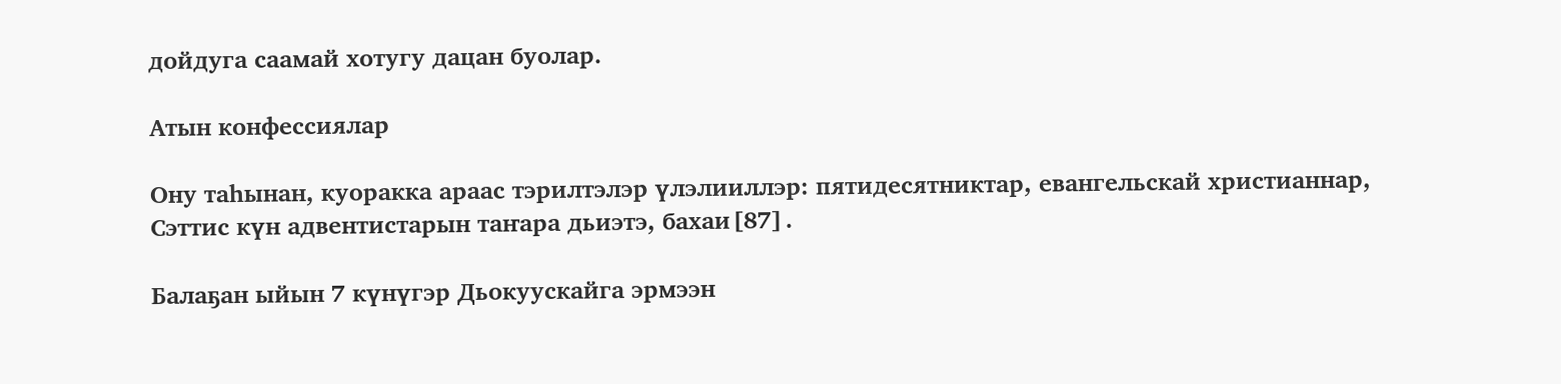дойдуга саамай хотугу дацан буолар.

Атын конфессиялар

Ону таһынан, куоракка араас тэрилтэлэр үлэлииллэр: пятидесятниктар, евангельскай христианнар, Сэттис күн адвентистарын таҥара дьиэтэ, бахаи[87].

Балаҕан ыйын 7 күнүгэр Дьокуускайга эрмээн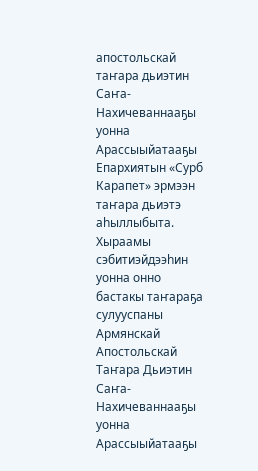апостольскай таҥара дьиэтин Саҥа-Нахичеваннааҕы уонна Арассыыйатааҕы Епархиятын «Сурб Карапет» эрмээн таҥара дьиэтэ аһыллыбыта. Хыраамы сэбитиэйдээһин уонна онно бастакы таҥараҕа сулууспаны Армянскай Апостольскай Таҥара Дьиэтин Саҥа-Нахичеваннааҕы уонна Арассыыйатааҕы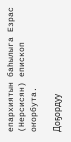епархиятын баһылыга Езрас (Нерсисян) епископ оҥорбута.

Доҕордуу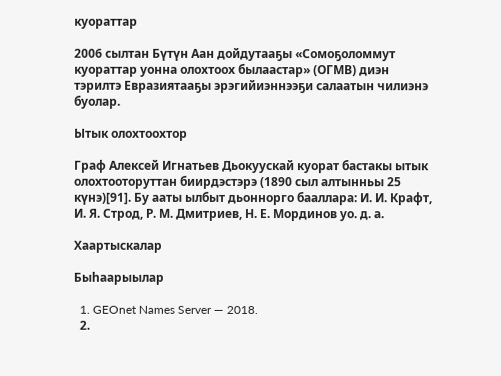куораттар

2006 сылтан Бүтүн Аан дойдутааҕы «Сомоҕоломмут куораттар уонна олохтоох былаастар» (ОГМВ) диэн тэрилтэ Евразиятааҕы эрэгийиэннээҕи салаатын чилиэнэ буолар.

Ытык олохтоохтор

Граф Алексей Игнатьев Дьокуускай куорат бастакы ытык олохтооторуттан биирдэстэрэ (1890 сыл алтынньы 25 күнэ)[91]. Бу ааты ылбыт дьоннорго бааллара: И. И. Крафт, И. Я. Строд, Р. М. Дмитриев, Н. Е. Мординов уо. д. а.

Хаартыскалар

Быһаарыылар

  1. GEOnet Names Server — 2018.
  2.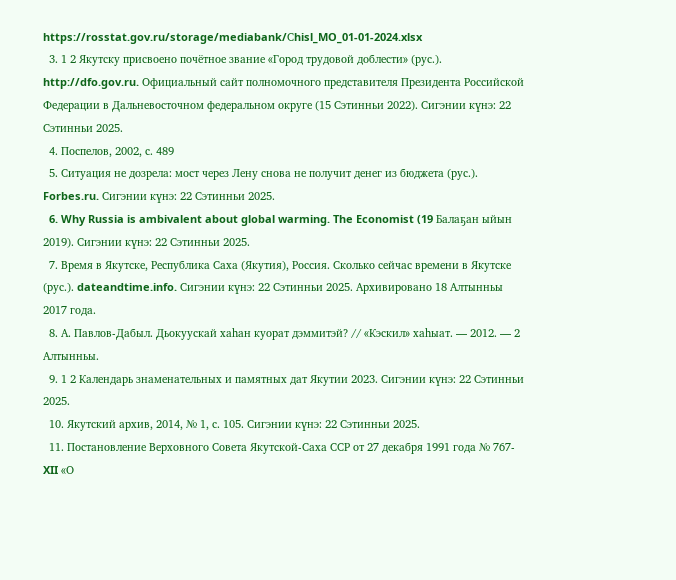https://rosstat.gov.ru/storage/mediabank/Сhisl_MO_01-01-2024.xlsx
  3. 1 2 Якутску присвоено почётное звание «Город трудовой доблести» (рус.). http://dfo.gov.ru. Официальный сайт полномочного представителя Президента Российской Федерации в Дальневосточном федеральном округе (15 Сэтинньи 2022). Сигэнии күнэ: 22 Сэтинньи 2025.
  4. Поспелов, 2002, с. 489
  5. Ситуация не дозрела: мост через Лену снова не получит денег из бюджета (рус.). Forbes.ru. Сигэнии күнэ: 22 Сэтинньи 2025.
  6. Why Russia is ambivalent about global warming. The Economist (19 Балаҕан ыйын 2019). Сигэнии күнэ: 22 Сэтинньи 2025.
  7. Время в Якутске, Республика Саха (Якутия), Россия. Сколько сейчас времени в Якутске (рус.). dateandtime.info. Сигэнии күнэ: 22 Сэтинньи 2025. Архивировано 18 Алтынньы 2017 года.
  8. А. Павлов-Дабыл. Дьокуускай хаһан куорат дэммитэй? // «Кэскил» хаһыат. — 2012. — 2 Алтынньы.
  9. 1 2 Календарь знаменательных и памятных дат Якутии 2023. Сигэнии күнэ: 22 Сэтинньи 2025.
  10. Якутский архив, 2014, № 1, с. 105. Сигэнии күнэ: 22 Сэтинньи 2025.
  11. Постановление Верховного Совета Якутской-Саха ССР от 27 декабря 1991 года № 767-XII «О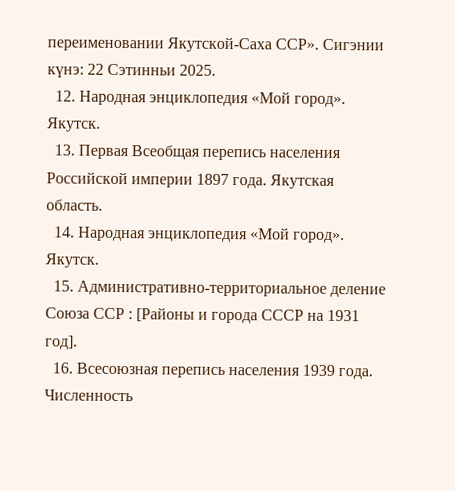переименовании Якутской-Саха ССР». Сигэнии күнэ: 22 Сэтинньи 2025.
  12. Народная энциклопедия «Мой город». Якутск.
  13. Первая Всеобщая перепись населения Российской империи 1897 года. Якутская область.
  14. Народная энциклопедия «Мой город». Якутск.
  15. Административно-территориальное деление Союза ССР : [Районы и города СССР на 1931 год].
  16. Всесоюзная перепись населения 1939 года. Численность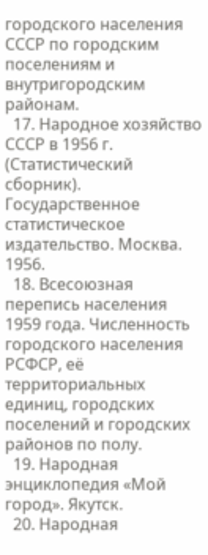городского населения СССР по городским поселениям и внутригородским районам.
  17. Народное хозяйство СССР в 1956 г. (Статистический сборник). Государственное статистическое издательство. Москва. 1956.
  18. Всесоюзная перепись населения 1959 года. Численность городского населения РСФСР, её территориальных единиц, городских поселений и городских районов по полу.
  19. Народная энциклопедия «Мой город». Якутск.
  20. Народная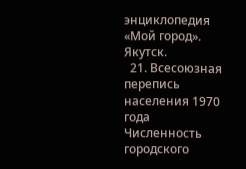энциклопедия «Мой город». Якутск.
  21. Всесоюзная перепись населения 1970 года Численность городского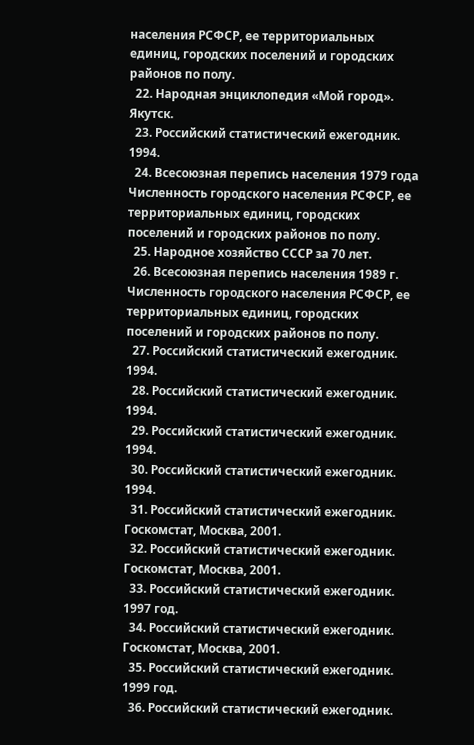населения РСФСР, ее территориальных единиц, городских поселений и городских районов по полу.
  22. Народная энциклопедия «Мой город». Якутск.
  23. Российский статистический ежегодник. 1994.
  24. Всесоюзная перепись населения 1979 года Численность городского населения РСФСР, ее территориальных единиц, городских поселений и городских районов по полу.
  25. Народное хозяйство СССР за 70 лет.
  26. Всесоюзная перепись населения 1989 г. Численность городского населения РСФСР, ее территориальных единиц, городских поселений и городских районов по полу.
  27. Российский статистический ежегодник. 1994.
  28. Российский статистический ежегодник. 1994.
  29. Российский статистический ежегодник. 1994.
  30. Российский статистический ежегодник. 1994.
  31. Российский статистический ежегодник. Госкомстат, Москва, 2001.
  32. Российский статистический ежегодник. Госкомстат, Москва, 2001.
  33. Российский статистический ежегодник. 1997 год.
  34. Российский статистический ежегодник. Госкомстат, Москва, 2001.
  35. Российский статистический ежегодник. 1999 год.
  36. Российский статистический ежегодник.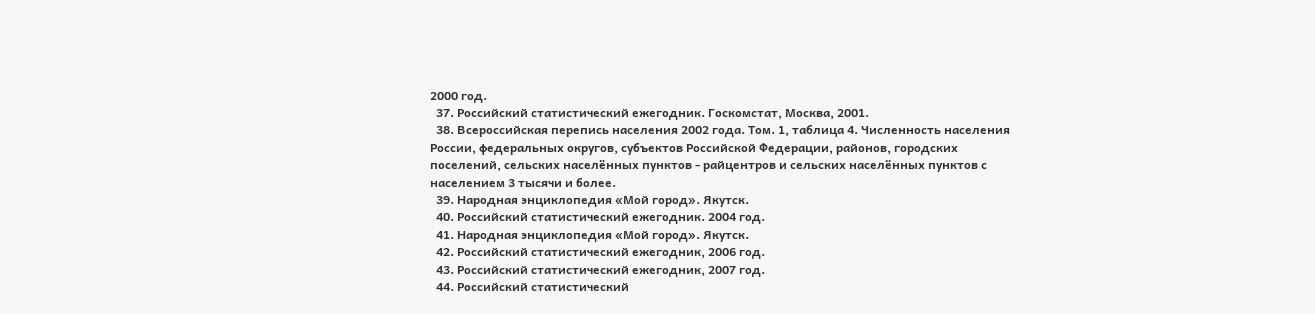2000 год.
  37. Российский статистический ежегодник. Госкомстат, Москва, 2001.
  38. Всероссийская перепись населения 2002 года. Том. 1, таблица 4. Численность населения России, федеральных округов, субъектов Российской Федерации, районов, городских поселений, сельских населённых пунктов - райцентров и сельских населённых пунктов с населением 3 тысячи и более.
  39. Народная энциклопедия «Мой город». Якутск.
  40. Российский статистический ежегодник. 2004 год.
  41. Народная энциклопедия «Мой город». Якутск.
  42. Российский статистический ежегодник, 2006 год.
  43. Российский статистический ежегодник, 2007 год.
  44. Российский статистический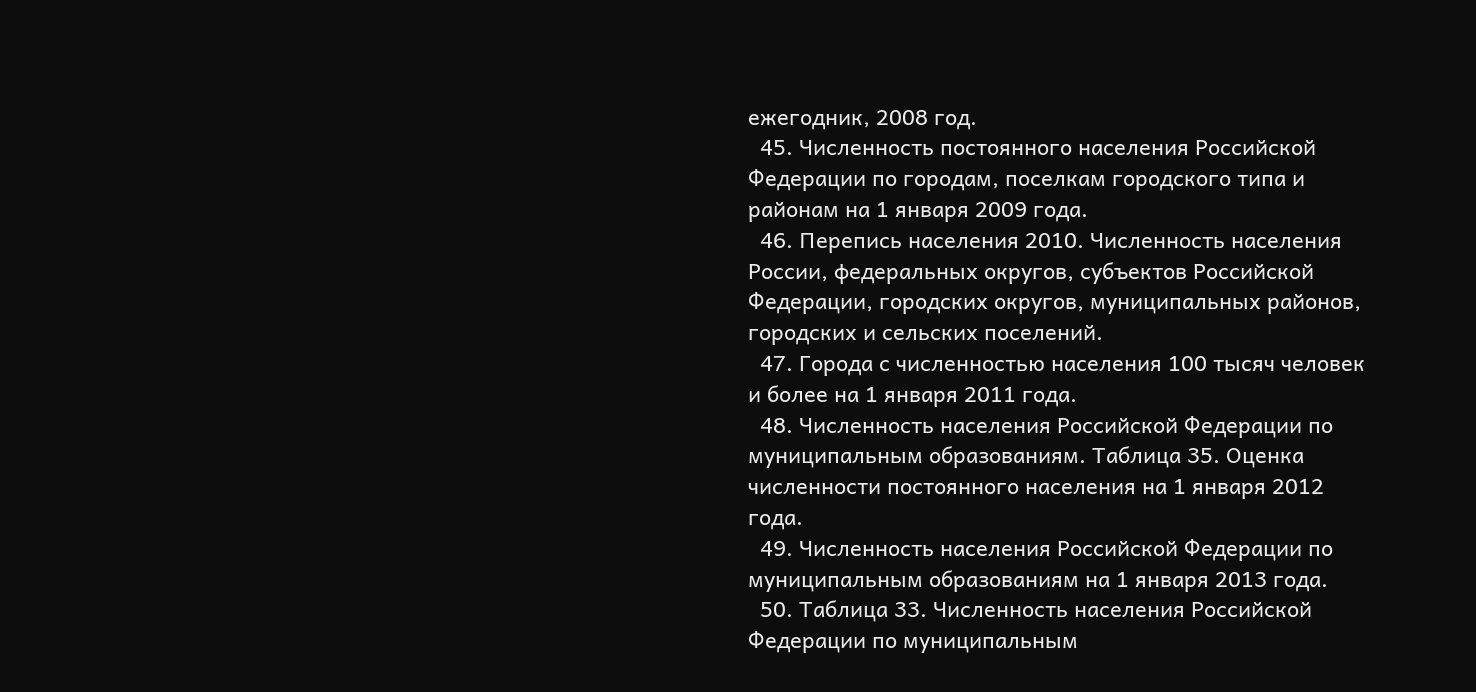ежегодник, 2008 год.
  45. Численность постоянного населения Российской Федерации по городам, поселкам городского типа и районам на 1 января 2009 года.
  46. Перепись населения 2010. Численность населения России, федеральных округов, субъектов Российской Федерации, городских округов, муниципальных районов, городских и сельских поселений.
  47. Города с численностью населения 100 тысяч человек и более на 1 января 2011 года.
  48. Численность населения Российской Федерации по муниципальным образованиям. Таблица 35. Оценка численности постоянного населения на 1 января 2012 года.
  49. Численность населения Российской Федерации по муниципальным образованиям на 1 января 2013 года.
  50. Таблица 33. Численность населения Российской Федерации по муниципальным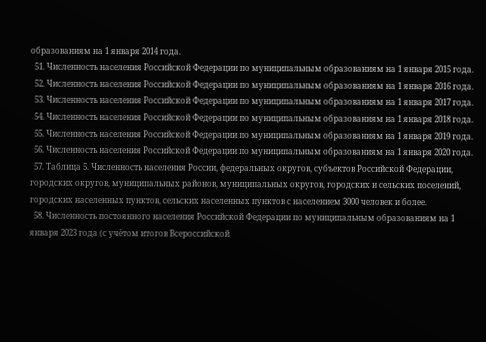образованиям на 1 января 2014 года.
  51. Численность населения Российской Федерации по муниципальным образованиям на 1 января 2015 года.
  52. Численность населения Российской Федерации по муниципальным образованиям на 1 января 2016 года.
  53. Численность населения Российской Федерации по муниципальным образованиям на 1 января 2017 года.
  54. Численность населения Российской Федерации по муниципальным образованиям на 1 января 2018 года.
  55. Численность населения Российской Федерации по муниципальным образованиям на 1 января 2019 года.
  56. Численность населения Российской Федерации по муниципальным образованиям на 1 января 2020 года.
  57. Таблица 5. Численность населения России, федеральных округов, субъектов Российской Федерации, городских округов, муниципальных районов, муниципальных округов, городских и сельских поселений, городских населенных пунктов, сельских населенных пунктов с населением 3000 человек и более.
  58. Численность постоянного населения Российской Федерации по муниципальным образованиям на 1 января 2023 года (с учётом итогов Всероссийской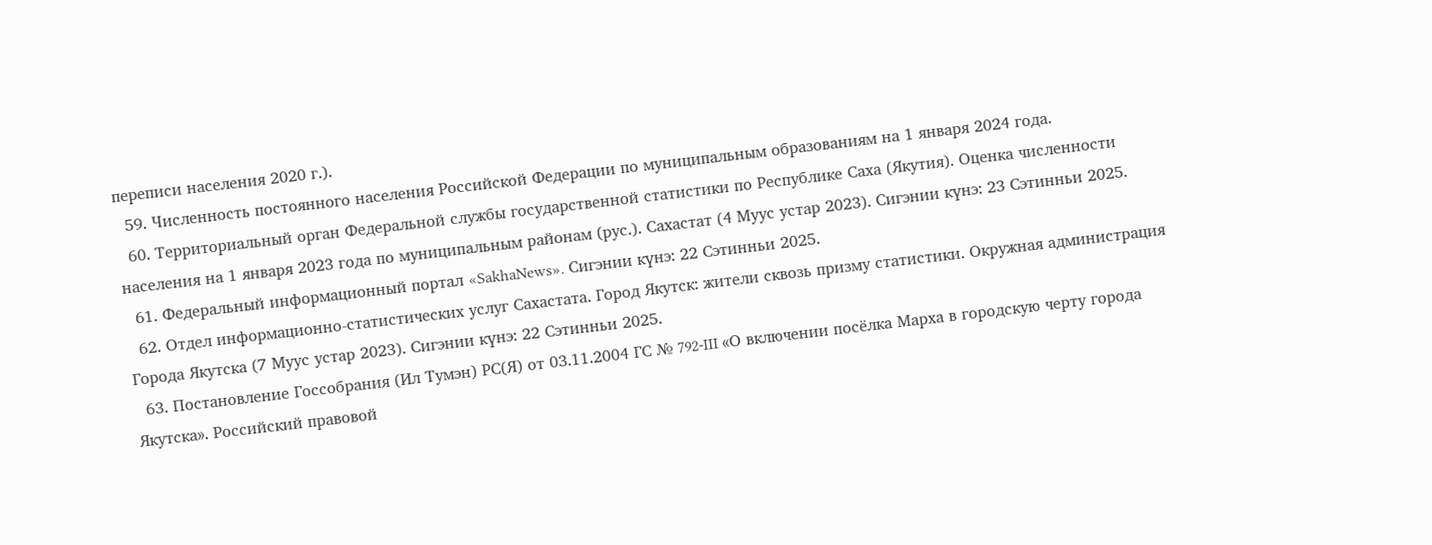переписи населения 2020 г.).
  59. Численность постоянного населения Российской Федерации по муниципальным образованиям на 1 января 2024 года.
  60. Территориальный орган Федеральной службы государственной статистики по Республике Саха (Якутия). Оценка численности населения на 1 января 2023 года по муниципальным районам (рус.). Сахастат (4 Муус устар 2023). Сигэнии күнэ: 23 Сэтинньи 2025.
  61. Федеральный информационный портал «SakhaNews». Сигэнии күнэ: 22 Сэтинньи 2025.
  62. Отдел информационно-статистических услуг Сахастата. Город Якутск: жители сквозь призму статистики. Окружная администрация Города Якутска (7 Муус устар 2023). Сигэнии күнэ: 22 Сэтинньи 2025.
  63. Постановление Госсобрания (Ил Тумэн) РС(Я) от 03.11.2004 ГС № 792-III «О включении посёлка Марха в городскую черту города Якутска». Российский правовой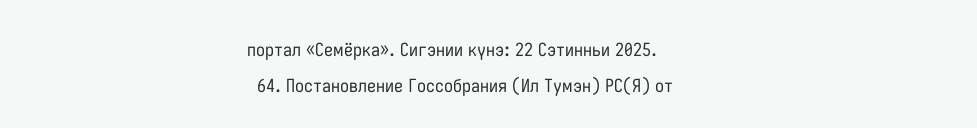портал «Семёрка». Сигэнии күнэ: 22 Сэтинньи 2025.
  64. Постановление Госсобрания (Ил Тумэн) РС(Я) от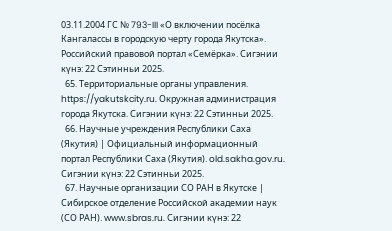03.11.2004 ГС № 793-III «О включении посёлка Кангалассы в городскую черту города Якутска». Российский правовой портал «Семёрка». Сигэнии күнэ: 22 Сэтинньи 2025.
  65. Территориальные органы управления. https://yakutskcity.ru. Окружная администрация города Якутска. Сигэнии күнэ: 22 Сэтинньи 2025.
  66. Научные учреждения Республики Саха (Якутия) | Официальный информационный портал Республики Саха (Якутия). old.sakha.gov.ru. Сигэнии күнэ: 22 Сэтинньи 2025.
  67. Научные организации СО РАН в Якутске | Сибирское отделение Российской академии наук (СО РАН). www.sbras.ru. Сигэнии күнэ: 22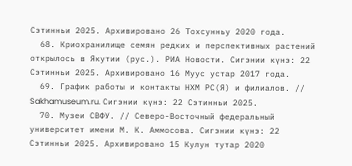Сэтинньи 2025. Архивировано 26 Тохсунньу 2020 года.
  68. Криохранилище семян редких и перспективных растений открылось в Якутии (рус.). РИА Новости. Сигэнии күнэ: 22 Сэтинньи 2025. Архивировано 16 Муус устар 2017 года.
  69. График работы и контакты НХМ РС(Я) и филиалов. // Sakhamuseum.ru. Сигэнии күнэ: 22 Сэтинньи 2025.
  70. Музеи СВФУ. // Северо-Восточный федеральный университет имени М. К. Аммосова. Сигэнии күнэ: 22 Сэтинньи 2025. Архивировано 15 Кулун тутар 2020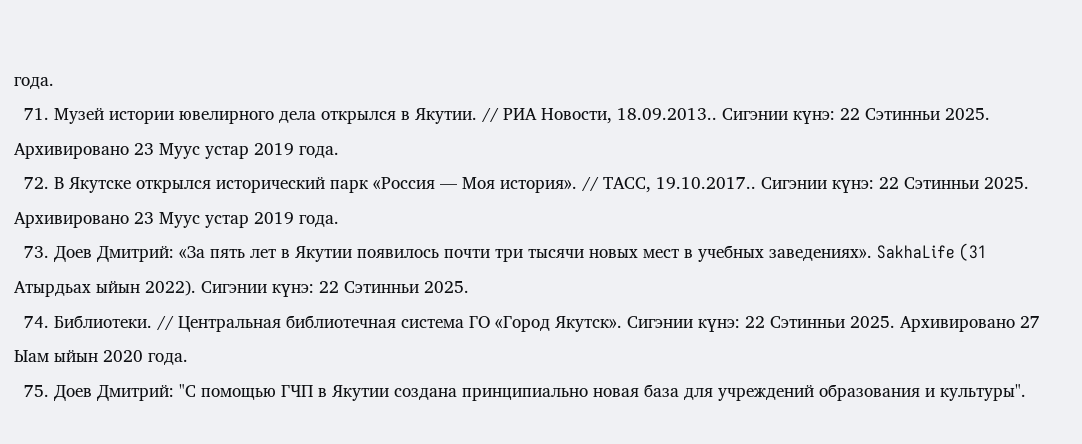года.
  71. Музей истории ювелирного дела открылся в Якутии. // РИА Новости, 18.09.2013.. Сигэнии күнэ: 22 Сэтинньи 2025. Архивировано 23 Муус устар 2019 года.
  72. В Якутске открылся исторический парк «Россия — Моя история». // ТАСС, 19.10.2017.. Сигэнии күнэ: 22 Сэтинньи 2025. Архивировано 23 Муус устар 2019 года.
  73. Доев Дмитрий: «За пять лет в Якутии появилось почти три тысячи новых мест в учебных заведениях». SakhaLife (31 Атырдьах ыйын 2022). Сигэнии күнэ: 22 Сэтинньи 2025.
  74. Библиотеки. // Центральная библиотечная система ГО «Город Якутск». Сигэнии күнэ: 22 Сэтинньи 2025. Архивировано 27 Ыам ыйын 2020 года.
  75. Доев Дмитрий: "С помощью ГЧП в Якутии создана принципиально новая база для учреждений образования и культуры".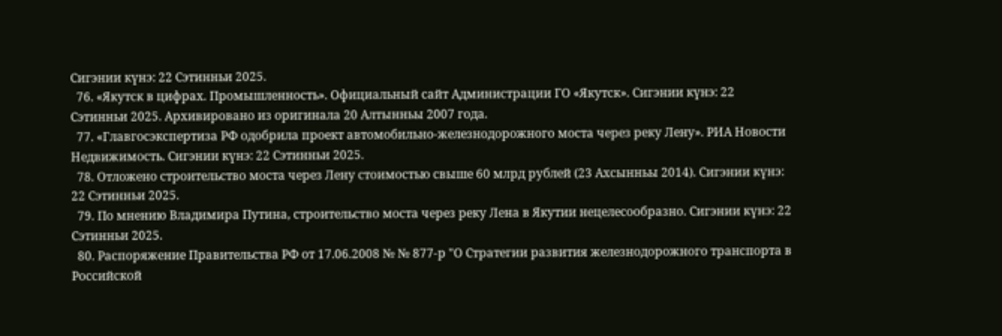Сигэнии күнэ: 22 Сэтинньи 2025.
  76. «Якутск в цифрах. Промышленность». Официальный сайт Администрации ГО «Якутск». Сигэнии күнэ: 22 Сэтинньи 2025. Архивировано из оригинала 20 Алтынньы 2007 года.
  77. «Главгосэкспертиза РФ одобрила проект автомобильно-железнодорожного моста через реку Лену». РИА Новости Недвижимость. Сигэнии күнэ: 22 Сэтинньи 2025.
  78. Отложено строительство моста через Лену стоимостью свыше 60 млрд рублей (23 Ахсынньы 2014). Сигэнии күнэ: 22 Сэтинньи 2025.
  79. По мнению Владимира Путина, строительство моста через реку Лена в Якутии нецелесообразно. Сигэнии күнэ: 22 Сэтинньи 2025.
  80. Распоряжение Правительства РФ от 17.06.2008 № № 877-р "О Стратегии развития железнодорожного транспорта в Российской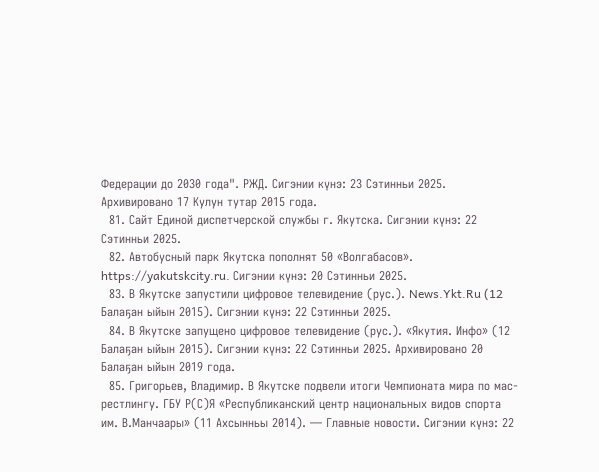Федерации до 2030 года". РЖД. Сигэнии күнэ: 23 Сэтинньи 2025. Архивировано 17 Кулун тутар 2015 года.
  81. Сайт Единой диспетчерской службы г. Якутска. Сигэнии күнэ: 22 Сэтинньи 2025.
  82. Автобусный парк Якутска пополнят 50 «Волгабасов». https://yakutskcity.ru. Сигэнии күнэ: 20 Сэтинньи 2025.
  83. В Якутске запустили цифровое телевидение (рус.). News.Ykt.Ru (12 Балаҕан ыйын 2015). Сигэнии күнэ: 22 Сэтинньи 2025.
  84. В Якутске запущено цифровое телевидение (рус.). «Якутия. Инфо» (12 Балаҕан ыйын 2015). Сигэнии күнэ: 22 Сэтинньи 2025. Архивировано 20 Балаҕан ыйын 2019 года.
  85. Григорьев, Владимир. В Якутске подвели итоги Чемпионата мира по мас-рестлингу. ГБУ Р(С)Я «Республиканский центр национальных видов спорта им. В.Манчаары» (11 Ахсынньы 2014). — Главные новости. Сигэнии күнэ: 22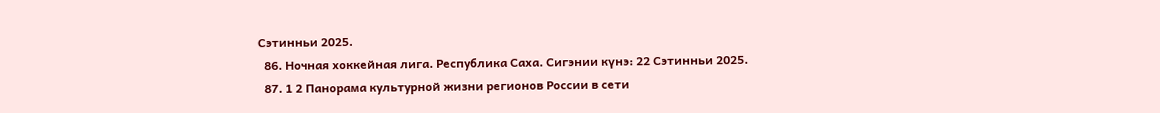Сэтинньи 2025.
  86. Ночная хоккейная лига. Республика Саха. Сигэнии күнэ: 22 Сэтинньи 2025.
  87. 1 2 Панорама культурной жизни регионов России в сети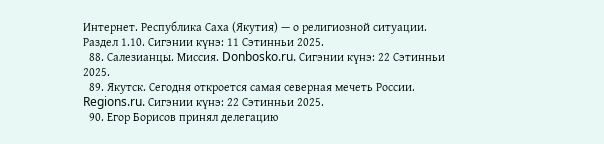Интернет. Республика Саха (Якутия) — о религиозной ситуации. Раздел 1.10. Сигэнии күнэ: 11 Сэтинньи 2025.
  88. Салезианцы. Миссия. Donbosko.ru. Сигэнии күнэ: 22 Сэтинньи 2025.
  89. Якутск. Сегодня откроется самая северная мечеть России. Regions.ru. Сигэнии күнэ: 22 Сэтинньи 2025.
  90. Егор Борисов принял делегацию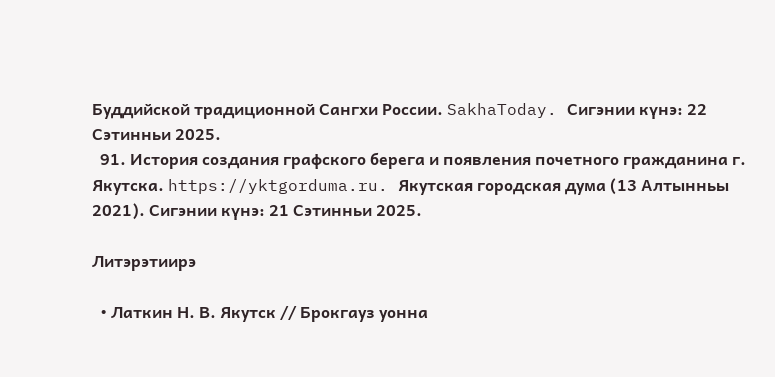Буддийской традиционной Сангхи России. SakhaToday. Сигэнии күнэ: 22 Сэтинньи 2025.
  91. История создания графского берега и появления почетного гражданина г. Якутска. https://yktgorduma.ru. Якутская городская дума (13 Алтынньы 2021). Сигэнии күнэ: 21 Сэтинньи 2025.

Литэрэтиирэ

  • Латкин Н. В. Якутск // Брокгауз уонна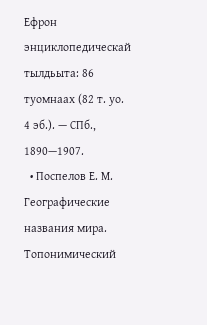Ефрон энциклопедическай тылдьыта: 86 туомнаах (82 т. уо. 4 эб.). — СПб., 1890—1907.
  • Поспелов Е. М. Географические названия мира. Топонимический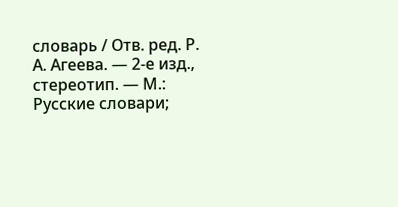словарь / Отв. ред. Р. А. Агеева. — 2-е изд., стереотип. — М.: Русские словари;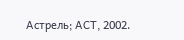Астрель; АСТ, 2002.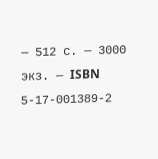— 512 с. — 3000 экз. — ISBN 5-17-001389-2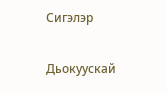Сигэлэр

Дьокуускай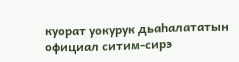куорат уокурук дьаһалататын официал ситим-сирэ